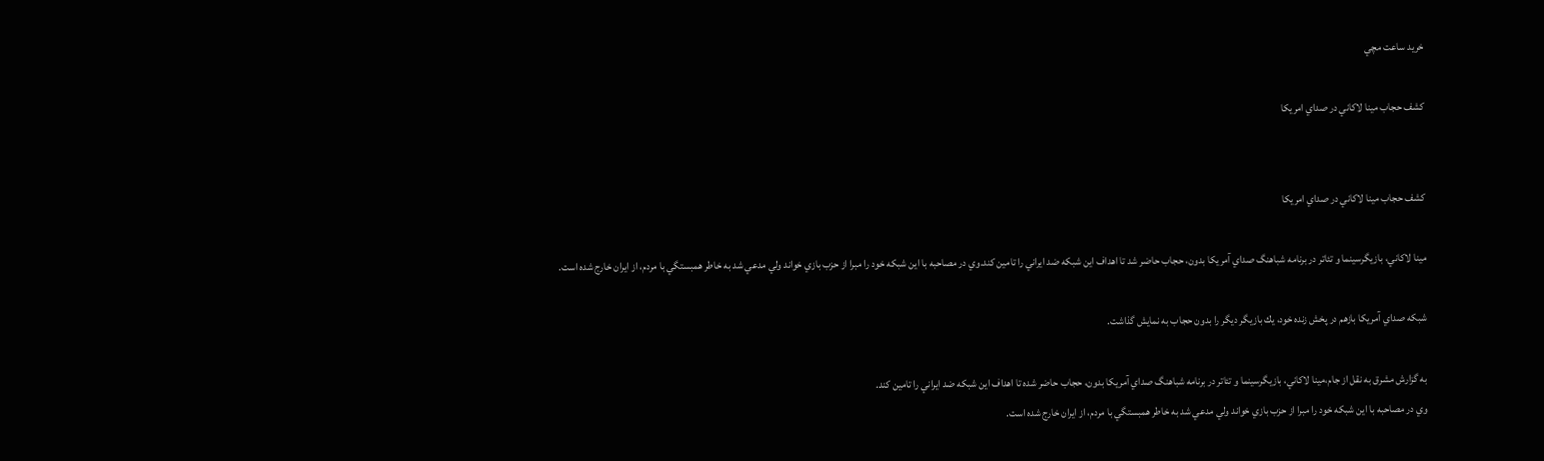خريد ساعت مچي

كشف حجاب مينا لاكاني در صداي امريكا


كشف حجاب مينا لاكاني در صداي امريكا

مينا لاكاني، بازيگرسينما و تئاتر در برنامه شباهنگ صداي آمريكا بدون، حجاب حاضر شد تا اهداف اين شبكه ضد ايراني را تامين كند.وي در مصاحبه با اين شبكه خود را مبرا از حزب بازي خواند ولي مدعي شد به خاطر همبستگي با مردم، از ايران خارج شده است.

شبكه صداي آمريكا بازهم در پخش زنده خود، يك بازيگر ديگر را بدون حجاب به نمايش گذاشت.

به گزارش مشرق به نقل از جام،مينا لاكاني، بازيگرسينما و تئاتر در برنامه شباهنگ صداي آمريكا بدون، حجاب حاضر شده تا اهداف اين شبكه ضد ايراني را تامين كند.
وي در مصاحبه با اين شبكه خود را مبرا از حزب بازي خواند ولي مدعي شد به خاطر همبستگي با مردم، از ايران خارج شده است.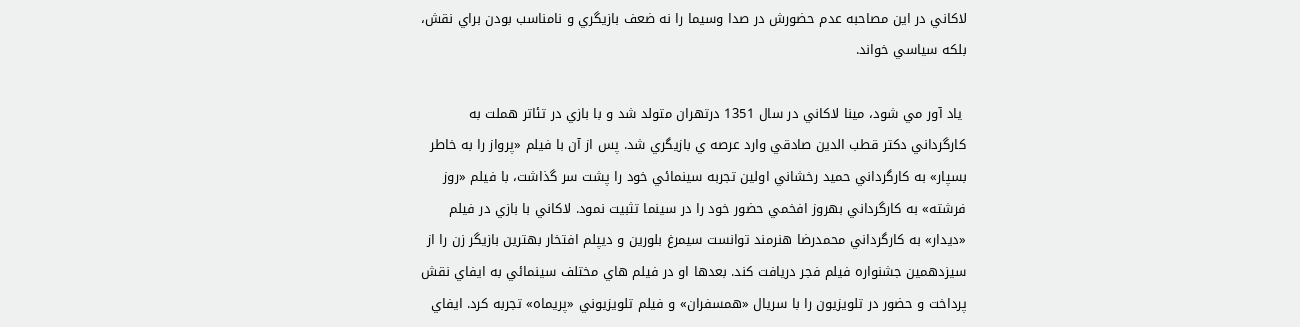لاكاني در اين مصاحبه عدم حضورش در صدا وسيما را نه ضعف بازيگري و نامناسب بودن براي نقش، بلكه سياسي خواند.

 ياد آور مي شود، مينا لاكاني در سال 1351 درتهران متولد شد و با بازي در تئاتر هملت به كارگرداني دكتر قطب الدين صادقي وارد عرصه ي بازيگري شد. پس از آن با فيلم «پرواز را به خاطر بسپار» به كارگرداني حميد رخشاني اولين تجربه سينمائي خود را پشت سر گذاشت، با فيلم «روز فرشته» به كارگرداني بهروز افخمي حضور خود را در سينما تثبيت نمود. لاكاني با بازي در فيلم «ديدار» به كارگرداني محمدرضا هنرمند توانست سيمرغ بلورين و ديپلم افتخار بهترين بازيگر زن را از سيزدهمين جشنواره فيلم فجر دريافت كند. بعدها او در فيلم هاي مختلف سينمائي به ايفاي نقش پرداخت و حضور در تلويزيون را با سريال «همسفران» و فيلم تلويزيوني «پريماه» تجربه كرد. ايفاي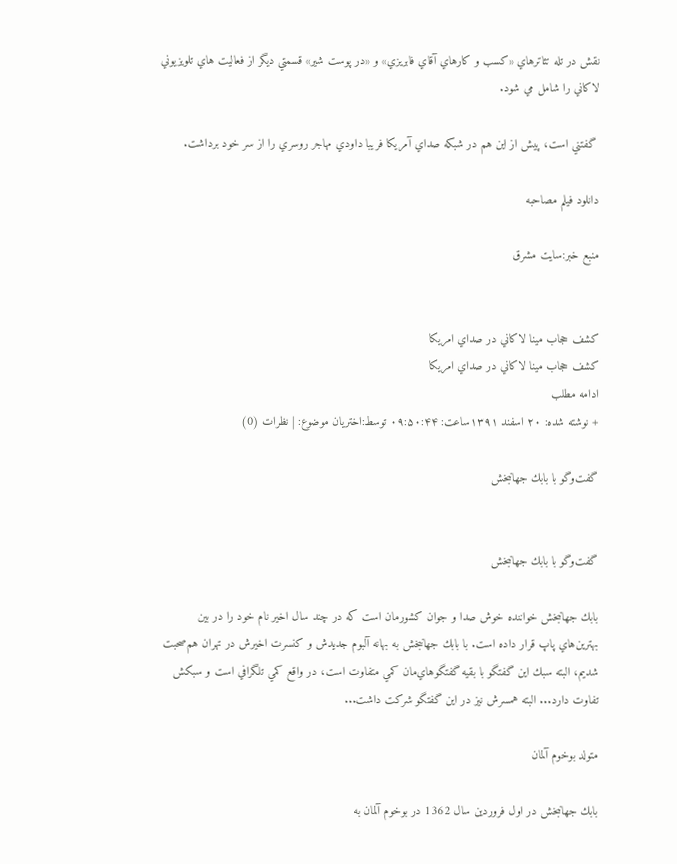نقش در تله تئاترهاي «كسب و كارهاي آقاي فابريزي» و «در پوست شير» قسمتي ديگر از فعاليت هاي تلويزيوني لاكاني را شامل مي شود.

 گفتني است، پيش از اين هم در شبكه صداي آمريكا فريبا داودي مهاجر روسري را از سر خود برداشت.

دانلود فيلم مصاحبه

منبع خبر:سايت مشرق


كشف حجاب مينا لاكاني در صداي امريكا
كشف حجاب مينا لاكاني در صداي امريكا
ادامه مطلب
+ نوشته شده: ۲۰ اسفند ۱۳۹۱ساعت: ۰۹:۵۰:۴۴ توسط:اختريان موضوع: | نظرات (0)

گفت‌وگو با بابك جهانبخش


گفت‌وگو با بابك جهانبخش

بابك جهانبخش خواننده خوش صدا و جوان كشورمان است كه در چند سال اخير نام خود را در بين بهترين‌هاي پاپ قرار داده است. با بابك جهانبخش به بهانه آلبوم جديدش و كنسرت اخيرش در تهران هم‌صحبت شديم، البته سبك اين گفتگو با بقيه گفتگوهاي‌مان كمي متفاوت است، در واقع كمي تلگرافي است و سبكش تفاوت دارد... البته همسرش نيز در اين گفتگو شركت داشت...

متولد بوخوم آلمان

بابك جهانبخش در اول فروردين سال 1362 در بوخوم آلمان به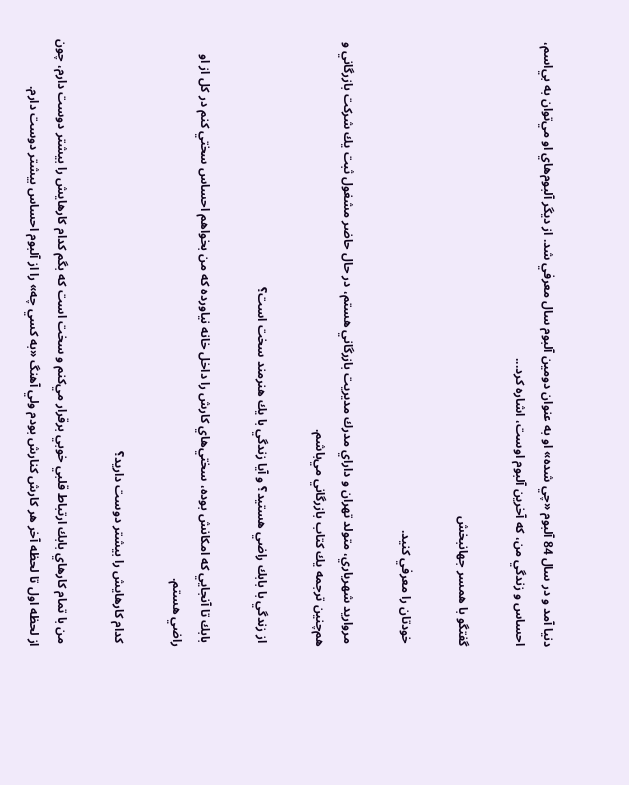دنيا آمد و در سال 84 آلبوم «چي شده» او به عنوان دومين آلبوم سال معرفي شد. از ديگر آلبوم‌هاي او مي‌توان به بي‌‌اسم، احساس و زندگي من، كه آخرين آلبوم اوست، اشاره كرد...

گفتگو با همسر جهانبخش

 خودتان را معرفي كنيد.

 مرواريد شهرياري، متولد تهران و داراي مدرك مديريت بازرگاني هستم، در حال حاضر مشغول ثبت يك شركت بازرگاني و هم‌چنين ترجمه يك كتاب بازرگاني مي‌باشم.

 از زندگي با بابك راضي هستيد؟ و آيا زندگي با يك هنرمند سخت است؟

 بابك تا آنجايي كه امكانش بوده، سختي‌هاي كارش را داخل خانه نياورده كه من بخواهم احساس سختي كنم در كل از او راضي هستم.

 كدام كارهايش را بيشتر دوست داريد؟

 من با تمام كارهاي بابك ارتباط قلبي خوبي برقرار مي‌كنم و سخت است كه بگم كدام كارهايش را بيشتر دوست دارم، چون از لحظه اول تا لحظه آخر هر كارش كنارش بودم ولي آهنگ «به كسي چه» را از آلبوم احساس بيشتر دوست دارم.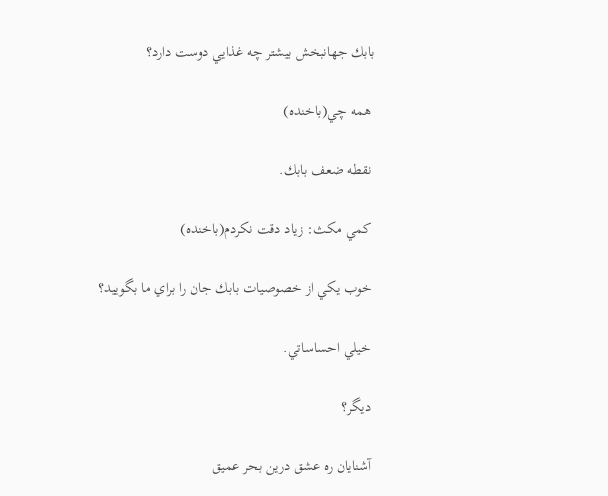بابك جهانبخش بيشتر چه غذايي دوست دارد؟

 همه چي(باخنده)

 نقطه ضعف بابك.

 كمي مكث: زياد دقت نكردم(باخنده)

 خوب يكي از خصوصيات بابك جان را براي ما بگوييد؟

 خيلي احساساتي.

 ديگر؟

 آشنايان ره عشق درين بحر عميق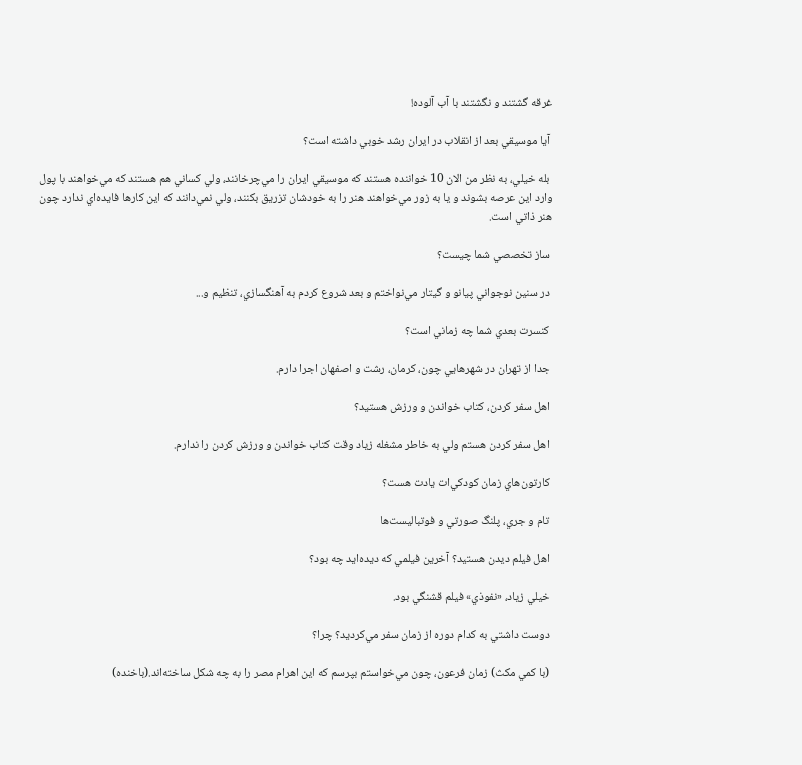غرقه گشتند و نگشتند با آب آلوده!

 آيا موسيقي بعد از انقلاب در ايران رشد خوبي داشته است؟

 بله خيلي، به نظر من الان 10 خواننده هستند كه موسيقي ايران را مي‌چرخانند، ولي كساني هم هستند كه مي‌خواهند با پول وارد اين عرصه بشوند و يا به زور مي‌خواهند هنر را به خودشان تزريق بكنند، ولي نمي‌دانند كه اين كارها فايده‌اي ندارد چون هنر ذاتي است.

 ساز تخصصي شما چيست؟

 در سنين نوجواني پيانو و گيتار مي‌نواختم و بعد شروع كردم به آهنگسازي، تنظيم و...

 كنسرت بعدي شما چه زماني است؟

 جدا از تهران در شهرهايي چون، كرمان، رشت و اصفهان اجرا دارم.

 اهل سفر كردن، كتاب خواندن و ورزش هستيد؟

 اهل سفر كردن هستم ولي به خاطر مشغله زياد وقت كتاب خواندن و ورزش كردن را ندارم.

 كارتون‌هاي زمان كودكي‌ات يادت هست؟

 تام و جري، پلنگ صورتي و فوتباليست‌ها

 اهل فيلم ديدن هستيد؟ آخرين فيلمي كه ديده‌ايد چه بود؟

 خيلي زياد، «نفوذي» فيلم قشنگي بود.

 دوست داشتي به كدام دوره از زمان سفر مي‌كرديد؟ چرا؟

 (با كمي مكث) زمان فرعون، چون مي‌خواستم بپرسم كه اين اهرام مصر را به چه شكل ساخته‌اند.(باخنده)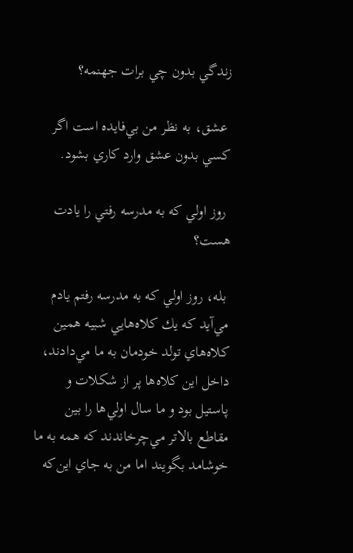زندگي بدون چي برات جهنمه؟

 عشق، به نظر من بي‌فايده است اگر كسي بدون عشق وارد كاري بشود.

 روز اولي كه به مدرسه رفتي را يادت هست؟

 بله، روز اولي كه به مدرسه رفتم يادم مي‌‌آيد كه يك كلاه‌هايي شبيه همين كلاه‌هاي تولد خودمان به ما مي‌دادند، داخل اين كلاه‌ها پر از شكلات و پاستيل بود و ما سال اولي‌ها را بين مقاطع بالاتر مي‌چرخاندند كه همه به ما خوشامد بگويند اما من به جاي اين‌كه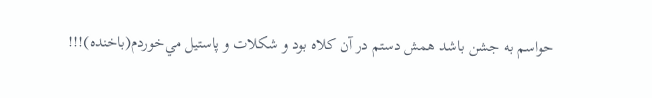حواسم به جشن باشد همش دستم در آن كلاه بود و شكلات و پاستيل مي‌خوردم(باخنده)!!!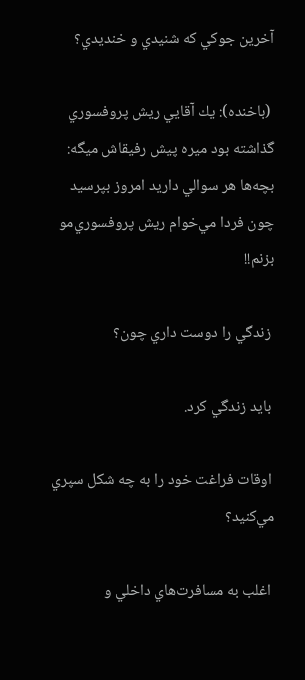آخرين جوكي كه شنيدي و خنديدي؟

 (باخنده): يك آقايي ريش پروفسوري گذاشته بود ميره پيش رفيقاش ميگه: بچه‌ها هر سوالي داريد امروز بپرسيد چون فردا مي‌خوام ريش پروفسوري‌مو بزنم!!

 زندگي را دوست داري چون؟

 بايد زندگي كرد.

 اوقات فراغت خود را به چه شكل سپري مي‌كنيد؟

 اغلب به مسافرت‌هاي داخلي و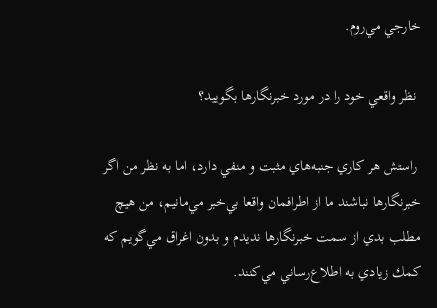خارجي مي‌‌روم.

 نظر واقعي خود را در مورد خبرنگارها بگوييد؟

 راستش هر كاري جنبه‌هاي مثبت و منفي دارد، اما به نظر من اگر خبرنگارها نباشند ما از اطرافمان واقعا بي‌خبر مي‌مانيم، من هيچ مطلب بدي از سمت خبرنگارها نديدم و بدون اغراق مي‌گويم كه كمك زيادي به اطلاع‌رساني مي‌كنند.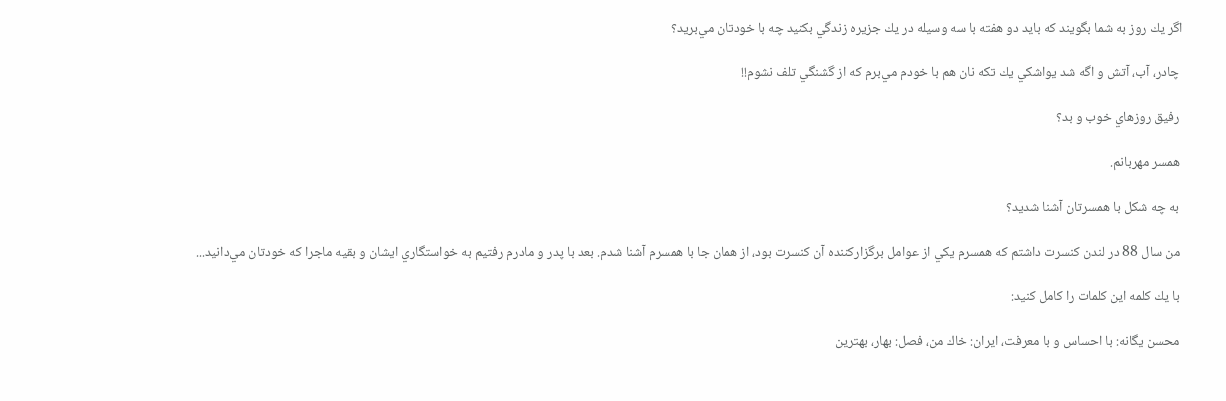اگر يك روز به شما بگويند كه بايد دو هفته با سه وسيله در يك جزيره زندگي بكنيد چه با خودتان مي‌بريد؟

 چادر، آب، آتش و اگه شد يواشكي يك تكه نان هم با خودم مي‌برم كه از گشنگي تلف نشوم!!

 رفيق روزهاي خوب و بد؟

 همسر مهربانم.

 به چه شكل با همسرتان آشنا شديد؟

 من سال 88 در لندن كنسرت داشتم كه همسرم يكي از عوامل برگزاركننده آن كنسرت بود، از همان جا با همسرم آشنا شدم. بعد با پدر و مادرم رفتيم به خواستگاري ايشان و بقيه ماجرا كه خودتان مي‌دانيد...

 با يك كلمه اين كلمات را كامل كنيد:

 محسن يگانه: با احساس و با معرفت، ايران: خاك من، فصل: بهار، بهترين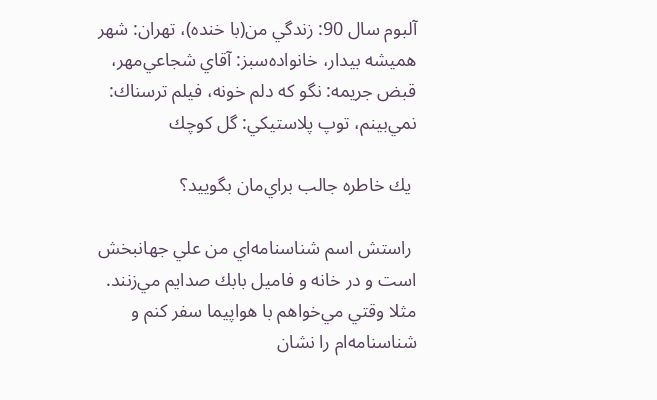آلبوم سال 90: زندگي من(با خنده)، تهران: شهر هميشه بيدار، خانواده‌سبز: آقاي شجاعي‌مهر، قبض جريمه: نگو كه دلم خونه، فيلم ترسناك: نمي‌بينم، توپ پلاستيكي: گل كوچك

 يك خاطره جالب براي‌مان بگوييد؟

 راستش اسم شناسنامه‌اي من علي جهانبخش است و در خانه و فاميل بابك صدايم مي‌زنند. مثلا وقتي مي‌خواهم با هواپيما سفر كنم و شناسنامه‌ام را نشان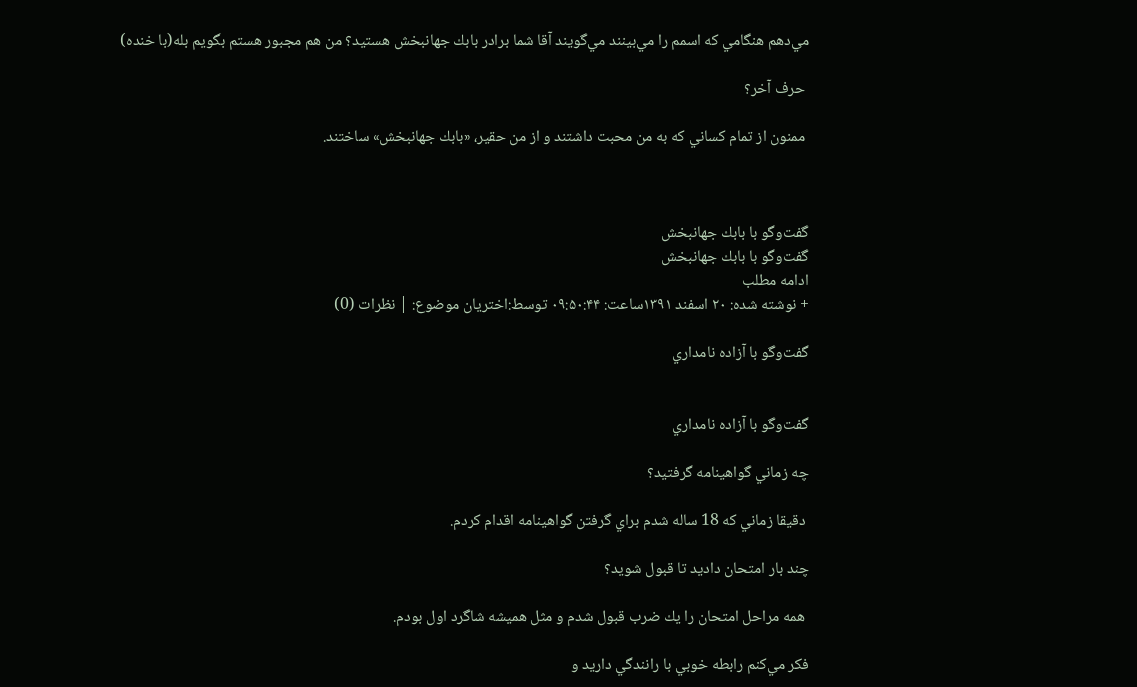مي‌دهم هنگامي كه اسمم را مي‌بينند مي‌گويند آقا شما برادر بابك جهانبخش هستيد؟ من هم مجبور هستم بگويم بله(با خنده)

 حرف آخر؟

 ممنون از تمام كساني كه به من محبت داشتند و از من حقير، «بابك جهانبخش» ساختند.



گفت‌وگو با بابك جهانبخش
گفت‌وگو با بابك جهانبخش
ادامه مطلب
+ نوشته شده: ۲۰ اسفند ۱۳۹۱ساعت: ۰۹:۵۰:۴۴ توسط:اختريان موضوع: | نظرات (0)

گفت‌وگو با آزاده نامداري


گفت‌وگو با آزاده نامداري

چه زماني گواهينامه گرفتيد؟

 دقيقا زماني كه 18 ساله شدم براي گرفتن گواهينامه اقدام كردم.

چند بار امتحان داديد تا قبول شويد؟

 همه مراحل امتحان را يك ضرب قبول شدم و مثل هميشه شاگرد اول بودم.

فكر مي‌كنم رابطه خوبي با رانندگي داريد و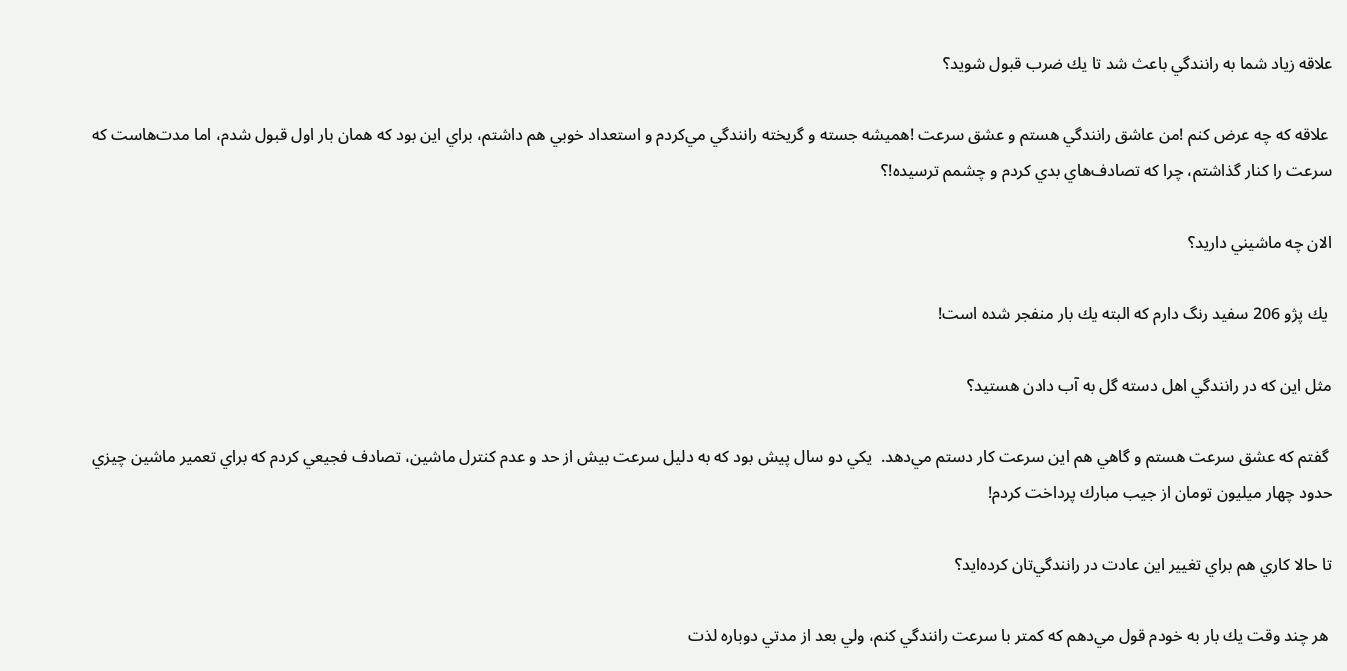علاقه زياد شما به رانندگي باعث شد تا يك ضرب قبول شويد؟

 علاقه كه چه عرض كنم !من عاشق رانندگي هستم و عشق سرعت !هميشه جسته و گريخته رانندگي مي‌كردم و استعداد خوبي هم داشتم، براي اين بود كه همان بار اول قبول شدم، اما مدت‌هاست كه سرعت را كنار گذاشتم، چرا كه تصادف‌هاي بدي كردم و چشمم ترسيده!؟

الان چه ماشيني داريد؟

 يك پژو 206 سفيد رنگ دارم كه البته يك بار منفجر شده است!

مثل اين كه در رانندگي اهل دسته گل به آب دادن هستيد؟

 گفتم كه عشق سرعت هستم و گاهي هم اين سرعت كار دستم مي‌دهد.  يكي دو سال پيش بود كه به دليل سرعت بيش از حد و عدم كنترل ماشين، تصادف فجيعي كردم كه براي تعمير ماشين چيزي حدود چهار ميليون تومان از جيب مبارك پرداخت كردم!

تا حالا كاري هم براي تغيير اين عادت در رانندگي‌تان كرده‌ايد؟

 هر چند وقت يك بار به خودم قول مي‌دهم كه كمتر با سرعت رانندگي كنم، ولي بعد از مدتي دوباره لذت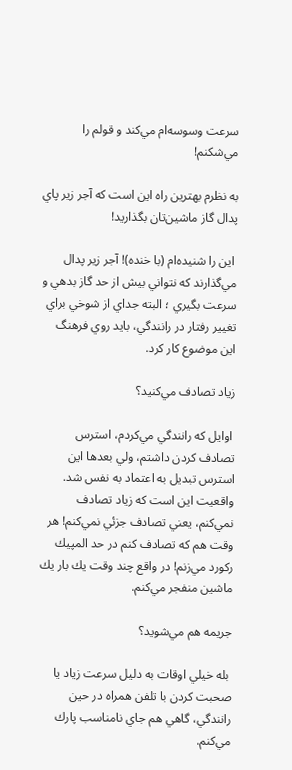سرعت وسوسه‌ام مي‌كند و قولم را مي‌شكنم!

به نظرم بهترين راه اين است كه آجر زير پاي پدال گاز ماشين‌تان بگذاريد!

 اين را شنيده‌ام (با خنده)! آجر زير پدال مي‌گذارند كه نتواني بيش از حد گاز بدهي و سرعت بگيري ؛ البته جداي از شوخي براي تغيير رفتار در رانندگي، بايد روي فرهنگ اين موضوع كار كرد.

زياد تصادف مي‌كنيد؟

 اوايل كه رانندگي مي‌كردم، استرس تصادف كردن داشتم، ولي بعدها اين استرس تبديل به اعتماد به نفس شد. واقعيت اين است كه زياد تصادف نمي‌كنم، يعني تصادف جزئي نمي‌كنم! هر وقت هم كه تصادف كنم در حد المپيك ركورد مي‌زنم! در واقع چند وقت يك بار يك ماشين منفجر مي‌كنم.

جريمه هم مي‌شويد؟

 بله خيلي اوقات به دليل سرعت زياد يا صحبت كردن با تلفن همراه در حين رانندگي، گاهي هم جاي نامناسب پارك مي‌كنم.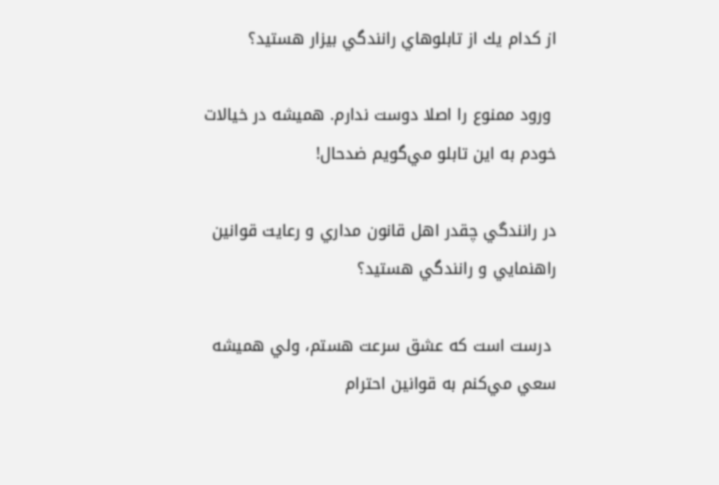از كدام يك از تابلوهاي رانندگي بيزار هستيد؟

 ورود ممنوع را اصلا دوست ندارم. هميشه در خيالات خودم به اين تابلو مي‌گويم ضدحال!

در رانندگي چقدر اهل قانون مداري و رعايت قوانين راهنمايي و رانندگي هستيد؟

 درست است كه عشق سرعت هستم، ولي هميشه سعي مي‌كنم به قوانين احترام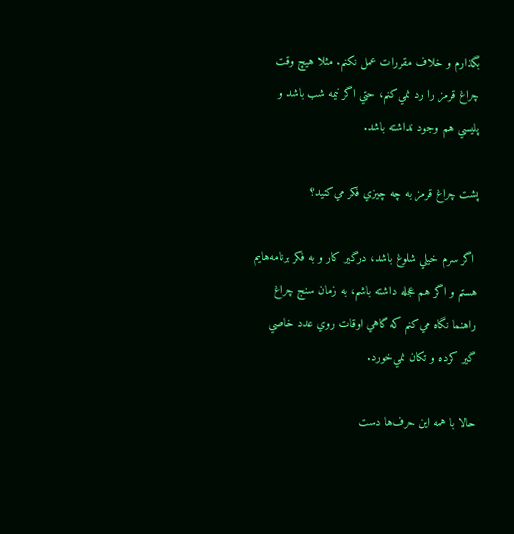بگذارم و خلاف مقررات عمل نكنم. مثلا هيچ وقت چراغ قرمز را رد نمي‌كنم، حتي اگر نيمه شب باشد و پليسي هم وجود نداشته باشد.

پشت چراغ قرمز به چه چيزي فكر مي‌كنيد؟

 اگر سرم خيلي شلوغ باشد، درگير كار و به فكر برنامه‌هايم هستم و اگر هم عجله داشته باشم، به زمان سنج چراغ راهنما نگاه مي‌كنم كه گاهي اوقات روي عدد خاصي گير كرده و تكان نمي‌خورد.

حالا با همه اين حرف‌ها دست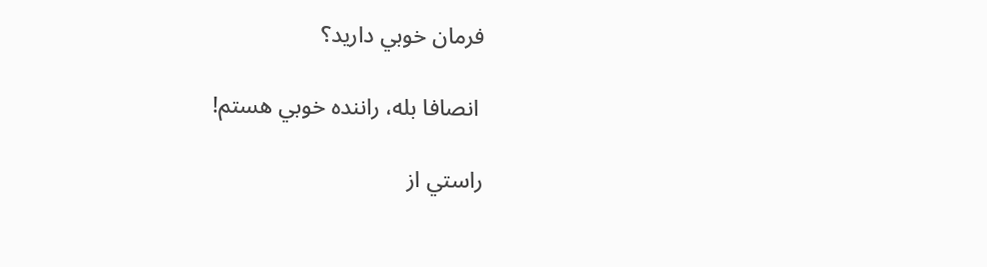فرمان خوبي داريد؟

 انصافا بله، راننده خوبي هستم!

راستي از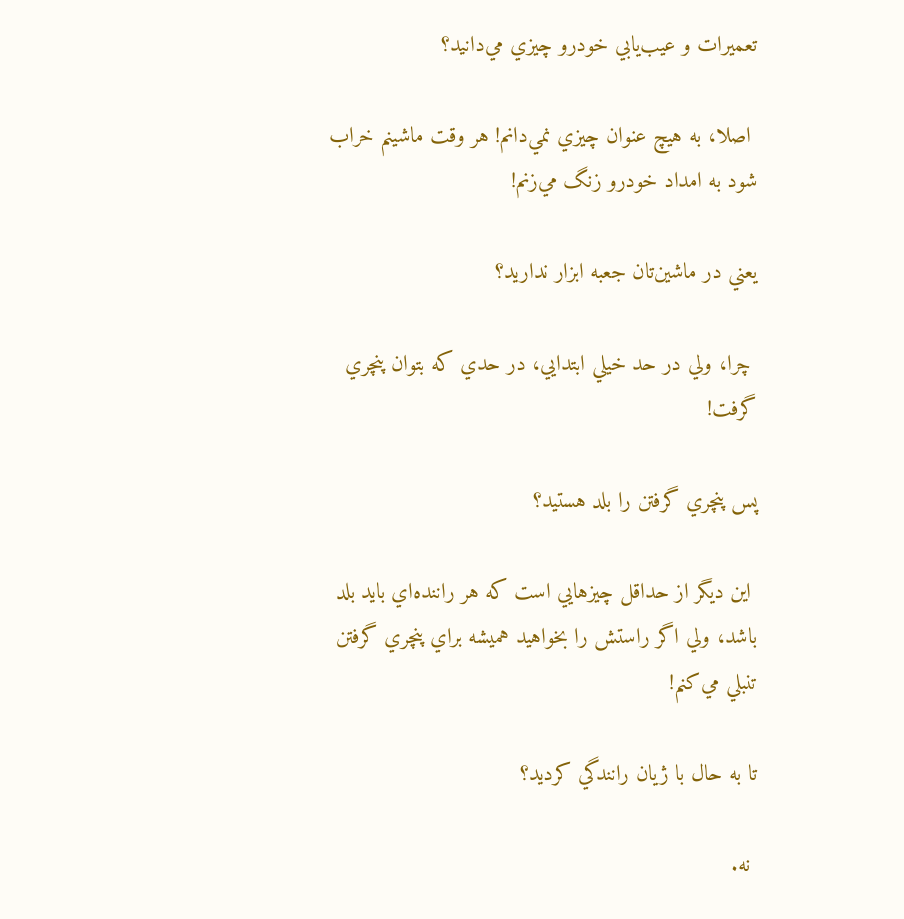تعميرات و عيب‌يابي خودرو چيزي مي‌دانيد؟

 اصلا، به هيچ عنوان چيزي نمي‌دانم! هر وقت ماشينم خراب شود به امداد خودرو زنگ مي‌‌زنم!

يعني در ماشين‌تان جعبه ابزار نداريد؟

 چرا، ولي در حد خيلي ابتدايي، در حدي كه بتوان پنچري گرفت!

پس پنچري گرفتن را بلد هستيد؟

 اين ديگر از حداقل چيزهايي است كه هر راننده‌اي بايد بلد باشد، ولي اگر راستش را بخواهيد هميشه براي پنچري گرفتن تنبلي مي‌كنم!

تا به حال با ژيان رانندگي كرديد؟

 نه.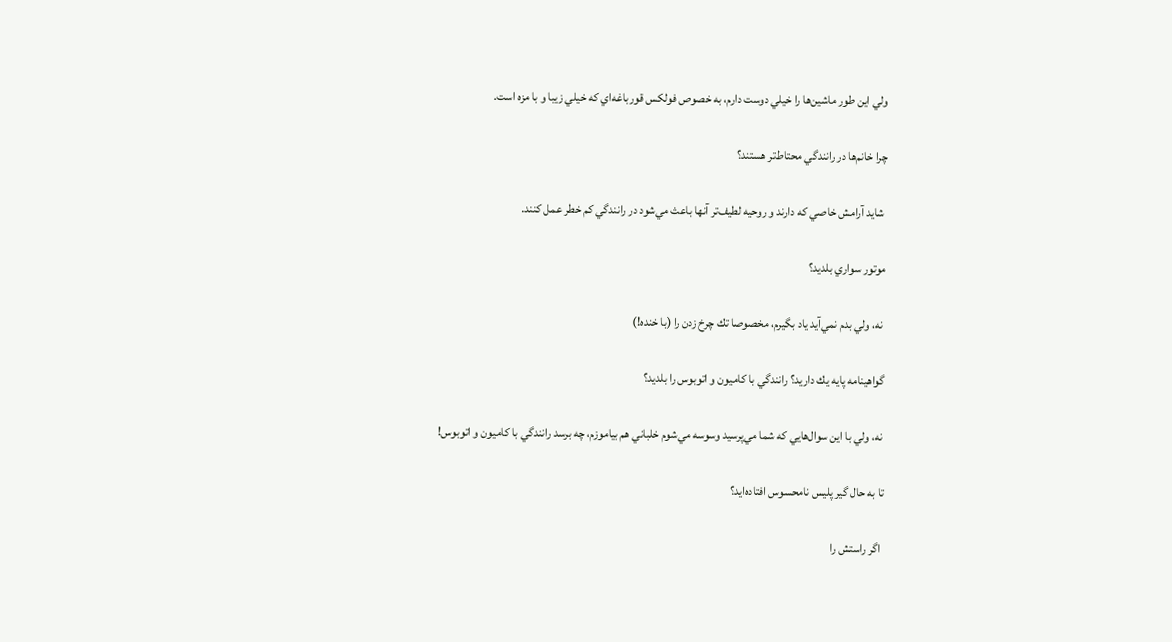ولي اين طور ماشين‌ها را خيلي دوست دارم، به خصوص فولكس قورباغه‌اي كه خيلي زيبا و با مزه است.

چرا خانم‌ها در رانندگي محتاط‌تر هستند؟

 شايد آرامش خاصي كه دارند و روحيه لطيف‌تر آنها باعث مي‌شود در رانندگي كم خطر عمل كنند.

موتور سواري بلديد؟

 نه، ولي بدم نمي‌آيد ياد بگيرم، مخصوصا تك چرخ زدن را (با خنده!)

گواهينامه پايه يك داريد؟ رانندگي با كاميون و اتوبوس را بلديد؟

 نه، ولي با اين سوال‌هايي كه شما مي‌پرسيد وسوسه مي‌شوم خلباني هم بياموزم، چه برسد رانندگي با كاميون و اتوبوس!

تا به حال گير پليس نامحسوس افتاده‌ايد؟

 اگر راستش را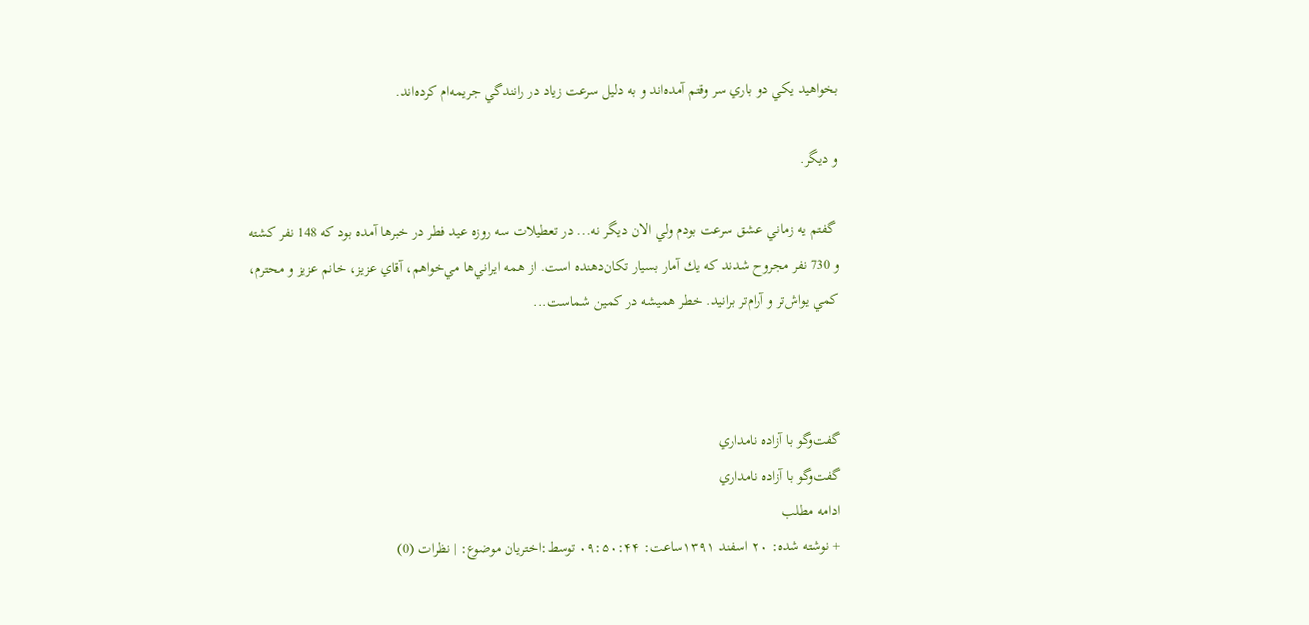بخواهيد يكي دو باري سر وقتم آمده‌اند و به دليل سرعت زياد در رانندگي جريمه‌ام كرده‌اند.

و ديگر.

 گفتم يه زماني عشق سرعت بودم ولي الان ديگر نه... در تعطيلات سه روزه عيد فطر در خبرها آمده بود كه 148 نفر كشته و 730 نفر مجروح شدند كه يك آمار بسيار تكان‌دهنده است. از همه ايراني‌ها مي‌خواهم، آقاي عزيز، خانم عزيز و محترم، كمي يواش‌تر و آرام‌تر برانيد. خطر هميشه در كمين شماست...



گفت‌وگو با آزاده نامداري
گفت‌وگو با آزاده نامداري
ادامه مطلب
+ نوشته شده: ۲۰ اسفند ۱۳۹۱ساعت: ۰۹:۵۰:۴۴ توسط:اختريان موضوع: | نظرات (0)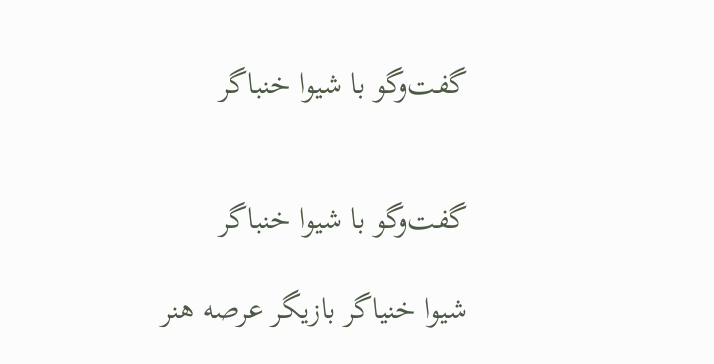گفت‌وگو با شيوا خنباگر


گفت‌وگو با شيوا خنباگر

شيوا خنياگر بازيگر عرصه هنر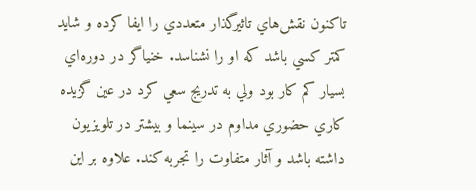تاكنون نقش‌هاي تاثيرگذار متعددي را ايفا كرده و شايد كمتر كسي باشد كه او را نشناسد. خنياگر در دوره‌اي بسيار كم كار بود ولي به تدريج سعي كرد در عين گزيده كاري حضوري مداوم در سينما و بيشتر در تلويزيون داشته باشد و آثار متفاوت را تجربه كند. علاوه بر اين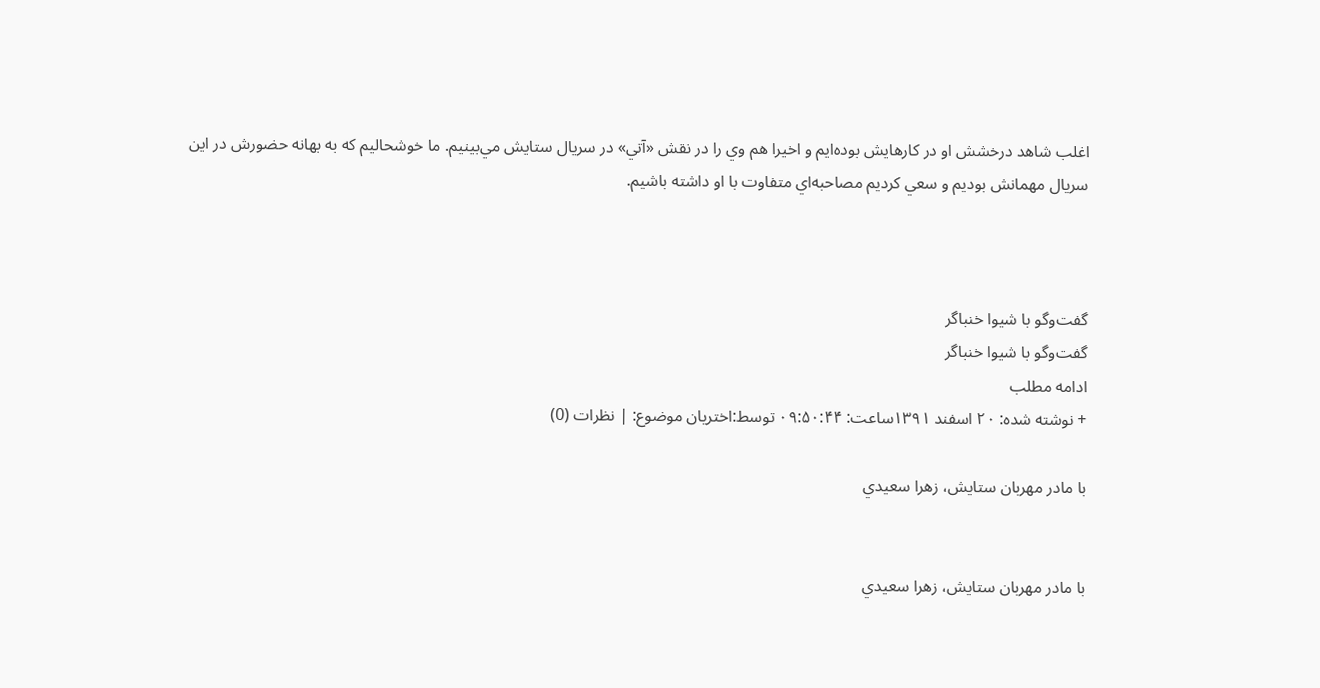اغلب شاهد درخشش او در كارهايش بوده‌ايم و اخيرا هم وي را در نقش «آتي» در سريال ستايش مي‌بينيم. ما خوشحاليم كه به بهانه حضورش در اين سريال مهمانش بوديم و سعي كرديم مصاحبه‌اي متفاوت با او داشته باشيم.



گفت‌وگو با شيوا خنباگر
گفت‌وگو با شيوا خنباگر
ادامه مطلب
+ نوشته شده: ۲۰ اسفند ۱۳۹۱ساعت: ۰۹:۵۰:۴۴ توسط:اختريان موضوع: | نظرات (0)

با مادر مهربان ستايش، زهرا سعيدي


با مادر مهربان ستايش، زهرا سعيدي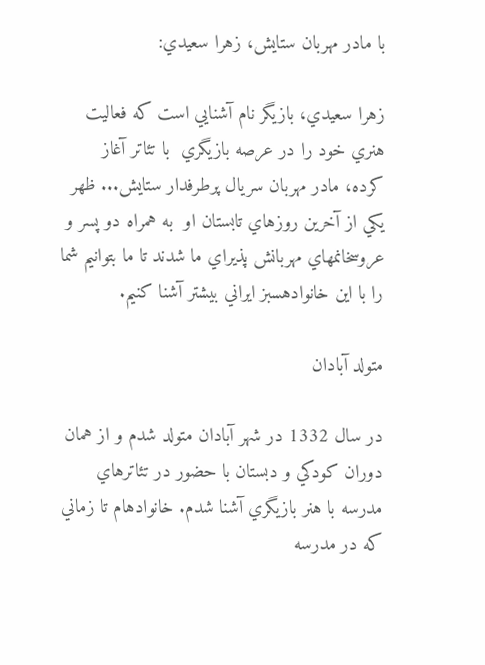با مادر مهربان ستايش، زهرا سعيدي:

زهرا سعيدي، بازيگر نام آشنايي است كه فعاليت هنري خود را در عرصه بازيگري  با تئاتر آغاز كرده، مادر مهربان سريال پرطرفدار ستايش... ظهر يكي از آخرين روزهاي تابستان او  به همراه دو پسر و عروسخانمهاي مهربانش پذيراي ما شدند تا ما بتوانيم شما را با اين خانوادهسبز ايراني بيشتر آشنا كنيم.

متولد آبادان

در سال 1332 در شهر آبادان متولد شدم و از همان دوران كودكي و دبستان با حضور در تئاترهاي مدرسه با هنر بازيگري آشنا شدم. خانوادهام تا زماني كه در مدرسه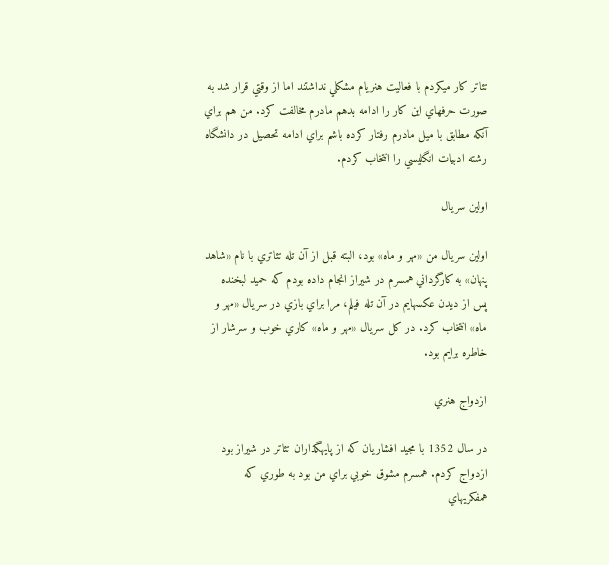تئاتر كار ميكردم با فعاليت هنريام مشكلي نداشتند اما از وقتي قرار شد به صورت حرفهاي اين كار را ادامه بدهم مادرم مخالفت كرد. من هم براي آنكه مطابق با ميل مادرم رفتار كرده باشم براي ادامه تحصيل در دانشگاه رشته ادبيات انگليسي را انتخاب كردم.

اولين سريال

اولين سريال من «مهر و ماه» بود، البته قبل از آن تله تئاتري با نام «شاهد پنهان» به كارگرداني همسرم در شيراز انجام داده بودم كه حميد لبخنده پس از ديدن عكسهايم در آن تله فيلم، مرا براي بازي در سريال «مهر و ماه» انتخاب كرد. در كل سريال «مهر و ماه» كاري خوب و سرشار از خاطره برايم بود.

ازدواج هنري

در سال 1352 با مجيد افشاريان كه از پايهگذاران تئاتر در شيراز بود ازدواج كردم. همسرم مشوق خوبي براي من بود به طوري كه همفكريهاي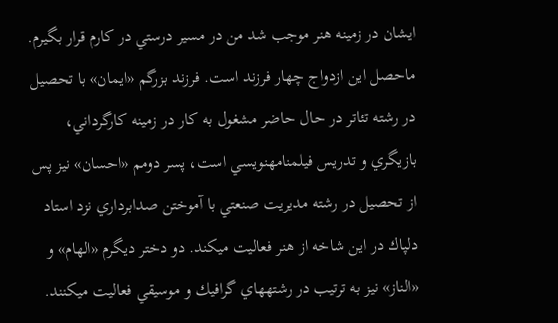ايشان در زمينه هنر موجب شد من در مسير درستي در كارم قرار بگيرم. ماحصل اين ازدواج چهار فرزند است. فرزند بزرگم «ايمان» با تحصيل در رشته تئاتر در حال حاضر مشغول به كار در زمينه كارگرداني، بازيگري و تدريس فيلمنامهنويسي است، پسر دومم «احسان» نيز پس از تحصيل در رشته مديريت صنعتي با آموختن صدابرداري نزد استاد دلپاك در اين شاخه از هنر فعاليت ميكند. دو دختر ديگرم «الهام» و «الناز» نيز به ترتيب در رشتههاي گرافيك و موسيقي فعاليت ميكنند.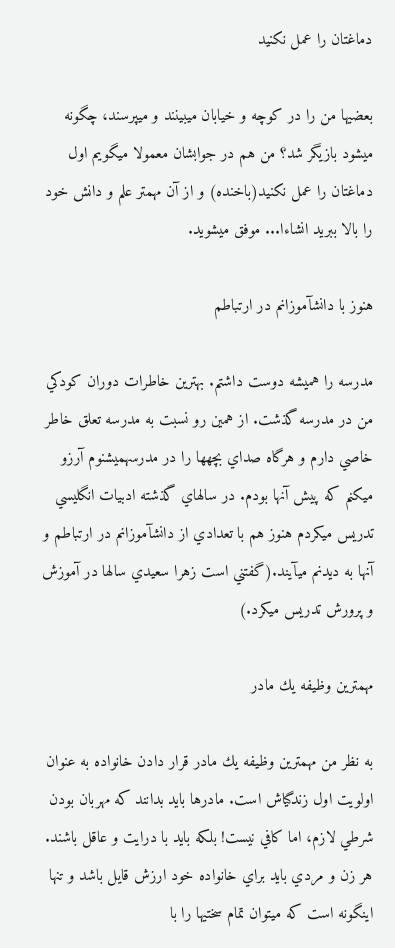دماغتان را عمل نكنيد

بعضيها من را در كوچه و خيابان ميبينند و ميپرسند، چگونه ميشود بازيگر شد؟ من هم در جوابشان معمولا ميگويم اول دماغتان را عمل نكنيد(باخنده) و از آن مهمتر علم و دانش خود را بالا ببريد انشاءا... موفق ميشويد.

هنوز با دانشآموزانم در ارتباطم

مدرسه را هميشه دوست داشتم. بهترين خاطرات دوران كودكي من در مدرسه گذشت. از همين رو نسبت به مدرسه تعلق خاطر خاصي دارم و هرگاه صداي بچهها را در مدرسهميشنوم آرزو ميكنم كه پيش آنها بودم. در سالهاي گذشته ادبيات انگليسي تدريس ميكردم هنوز هم با تعدادي از دانشآموزانم در ارتباطم و آنها به ديدنم ميآيند.(گفتني است زهرا سعيدي سالها در آموزش و پرورش تدريس ميكرد.)

مهمترين وظيفه يك مادر

به نظر من مهمترين وظيفه يك مادر قرار دادن خانواده به عنوان اولويت اول زندگياش است. مادرها بايد بدانند كه مهربان بودن شرطي لازم، اما كافي نيست! بلكه بايد با درايت و عاقل باشند. هر زن و مردي بايد براي خانواده خود ارزش قايل باشد و تنها اينگونه است كه ميتوان تمام سختيها را با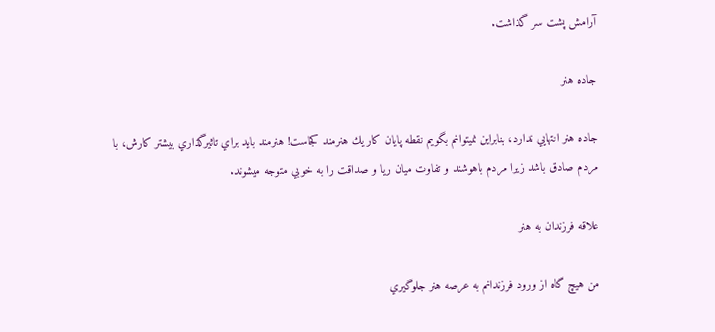آرامش پشت سر گذاشت.

جاده هنر

جاده هنر انتهايي ندارد، بنابراين نميتوانم بگويم نقطه پايان كار يك هنرمند كجاست! هنرمند بايد براي تاثيرگذاري بيشتر كارش، با مردم صادق باشد زيرا مردم باهوشند و تفاوت ميان ريا و صداقت را به خوبي متوجه ميشوند.

علاقه فرزندان به هنر

من هيچ گاه از ورود فرزندانم به عرصه هنر جلوگيري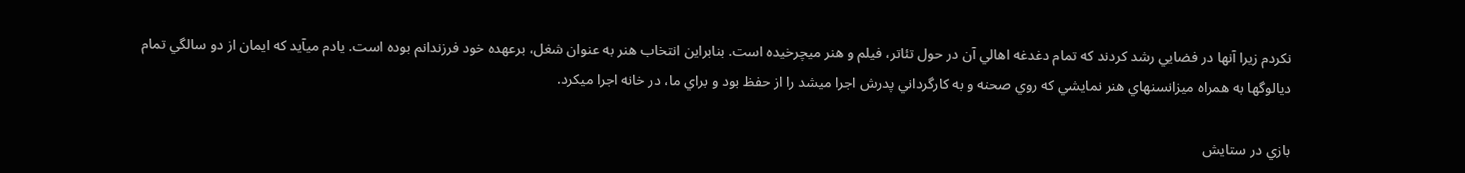نكردم زيرا آنها در فضايي رشد كردند كه تمام دغدغه اهالي آن در حول تئاتر، فيلم و هنر ميچرخيده است. بنابراين انتخاب هنر به عنوان شغل، برعهده خود فرزندانم بوده است. يادم ميآيد كه ايمان از دو سالگي تمام ديالوگها به همراه ميزانسنهاي هنر نمايشي كه روي صحنه و به كارگرداني پدرش اجرا ميشد را از حفظ بود و براي ما، در خانه اجرا ميكرد.

بازي در ستايش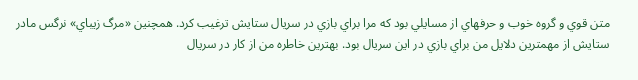متن قوي و گروه خوب و حرفهاي از مسايلي بود كه مرا براي بازي در سريال ستايش ترغيب كرد. همچنين «مرگ زيباي» نرگس مادر ستايش از مهمترين دلايل من براي بازي در اين سريال بود. بهترين خاطره من از كار در سريال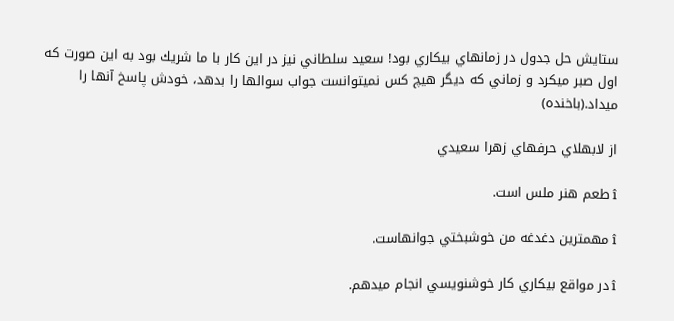ستايش حل جدول در زمانهاي بيكاري بود! سعيد سلطاني نيز در اين كار با ما شريك بود به اين صورت كه اول صبر ميكرد و زماني كه ديگر هيچ كس نميتوانست جواب سوالها را بدهد، خودش پاسخ آنها را ميداد.(باخنده)

از لابهلاي حرفهاي زهرا سعيدي

î طعم هنر ملس است.

î مهمترين دغدغه من خوشبختي جوانهاست.

î در مواقع بيكاري كار خوشنويسي انجام ميدهم.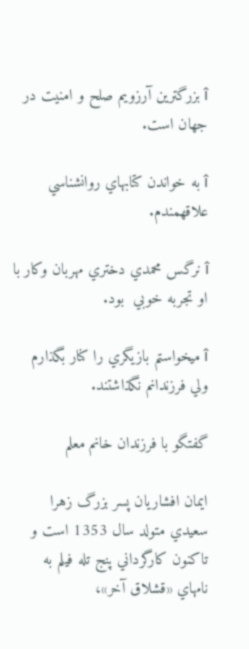î بزرگترين آرزويم صلح و امنيت در جهان است.

î به خواندن كتابهاي روانشناسي علاقهمندم.

î نرگس محمدي دختري مهربان وكار با او تجربه خوبي  بود.

î ميخواستم بازيگري را كنار بگذارم ولي فرزندانم نگذاشتند.

گفتگو با فرزندان خانم معلم

ايمان افشاريان پسر بزرگ زهرا سعيدي متولد سال 1353 است و تاكنون كارگرداني پنج تله فيلم به نامهاي «قشلاق آخر»،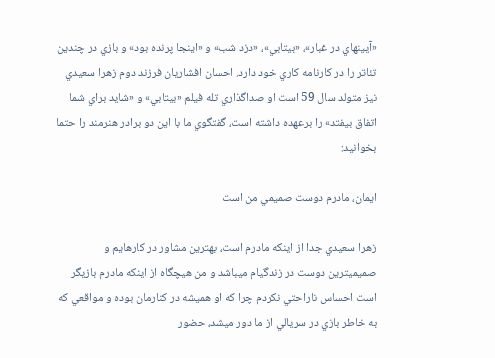«آيينهاي در غبار»، «بيتابي»، «دزد شب» و «اينجا پرنده بود» و بازي در چندين تئاتر را در كارنامه كاري خود دارد. احسان افشاريان فرزند دوم زهرا سعيدي نيز متولد سال 59 است او صداگذاري تله فيلم «بيتابي» و «شايد براي شما اتفاق بيفتد» را برعهده داشته است، گفتگوي ما با اين دو برادر هنرمند را حتما بخوانيد:

ايمان، مادرم دوست صميمي من است

زهرا سعيدي جدا از اينكه مادرم است، بهترين مشاور در كارهايم و صميميترين دوست در زندگيام ميباشد و من هيچگاه از اينكه مادرم بازيگر است احساس ناراحتي نكردم چرا كه او هميشه در كنارمان بوده و مواقعي كه به خاطر بازي در سريالي از ما دور ميشد، حضور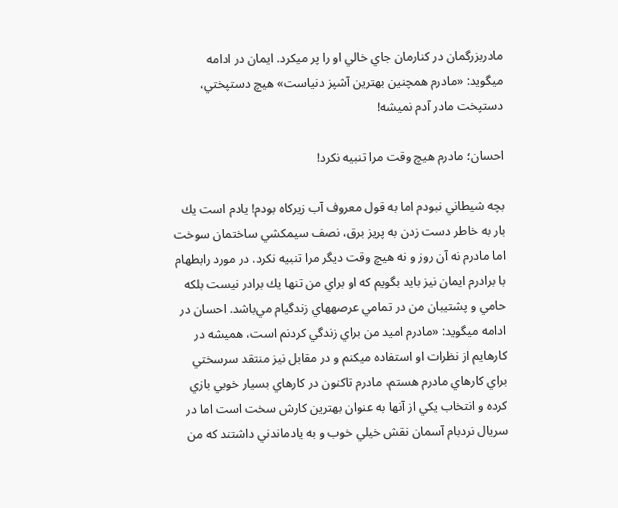مادربزرگمان در كنارمان جاي خالي او را پر ميكرد. ايمان در ادامه ميگويد: «مادرم همچنين بهترين آشپز دنياست» هيچ دستپختي، دستپخت مادر آدم نميشه!

احسان؛ مادرم هيچ وقت مرا تنبيه نكرد!

بچه شيطاني نبودم اما به قول معروف آب زيركاه بودم! يادم است يك بار به خاطر دست زدن به پريز برق، نصف سيمكشي ساختمان سوخت اما مادرم نه آن روز و نه هيچ وقت ديگر مرا تنبيه نكرد. در مورد رابطهام با برادرم ايمان نيز بايد بگويم كه او براي من تنها يك برادر نيست بلكه حامي و پشتيبان من در تمامي عرصههاي زندگيام مي‌‌باشد. احسان در ادامه ميگويد: «مادرم اميد من براي زندگي كردنم است، هميشه در كارهايم از نظرات او استفاده ميكنم و در مقابل نيز منتقد سرسختي براي كارهاي مادرم هستم، مادرم تاكنون در كارهاي بسيار خوبي بازي كرده و انتخاب يكي از آنها به عنوان بهترين كارش سخت است اما در سريال نردبام آسمان نقش خيلي خوب و به يادماندني داشتند كه من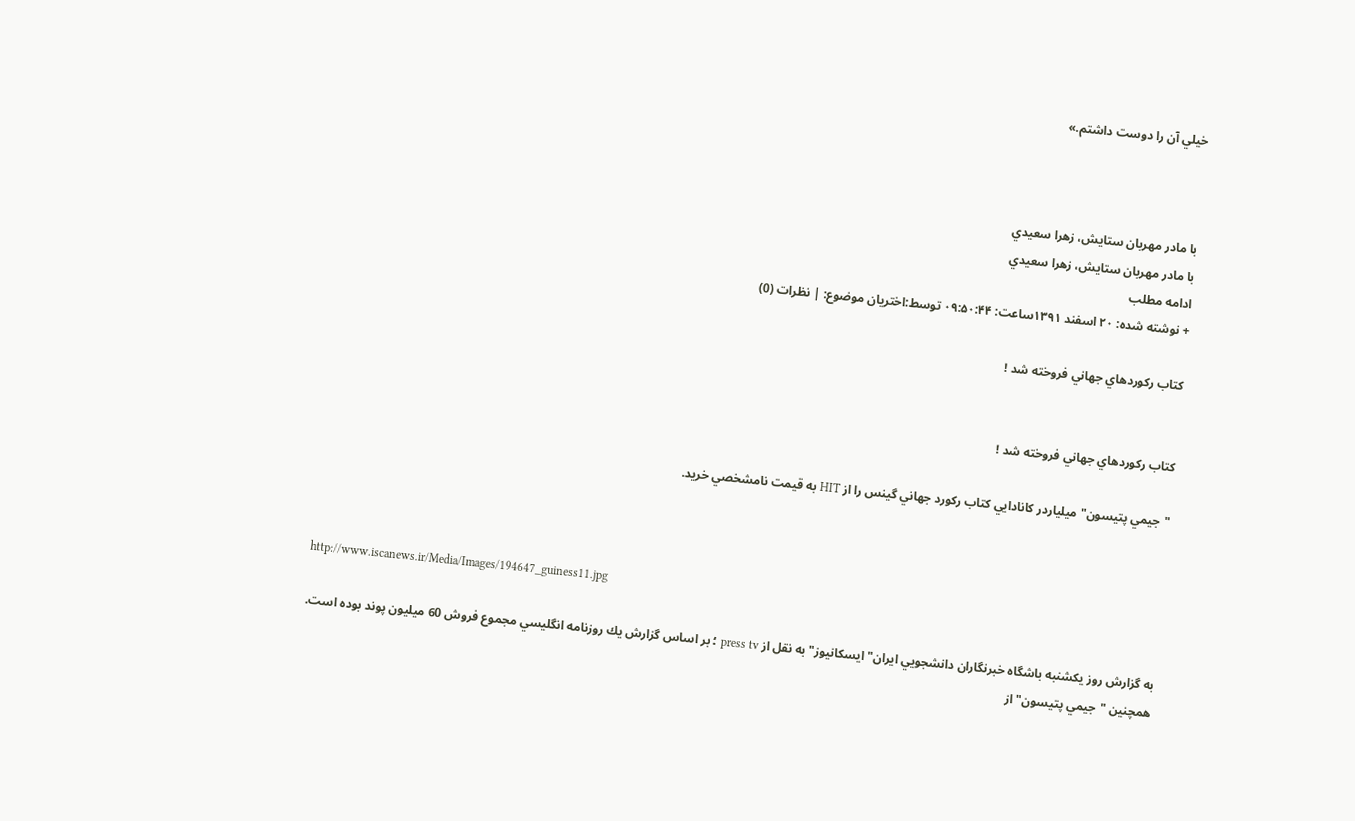خيلي آن را دوست داشتم.»



با مادر مهربان ستايش، زهرا سعيدي
با مادر مهربان ستايش، زهرا سعيدي
ادامه مطلب
+ نوشته شده: ۲۰ اسفند ۱۳۹۱ساعت: ۰۹:۵۰:۴۴ توسط:اختريان موضوع: | نظرات (0)

كتاب ركوردهاي جهاني فروخته شد !


كتاب ركوردهاي جهاني فروخته شد !

"جيمي پتيسون" ميلياردر كانادايي كتاب ركورد جهاني گينس را از HIT به قيمت نامشخصي خريد.



http://www.iscanews.ir/Media/Images/194647_guiness11.jpg

به گزارش روز يكشنبه باشگاه خبرنگاران دانشجويي ايران"ايسكانيوز" به نقل از press tv ؛ بر اساس گزارش يك روزنامه انگليسي مجموع فروش 60 ميليون پوند بوده است.
همچنين "جيمي پتيسون" از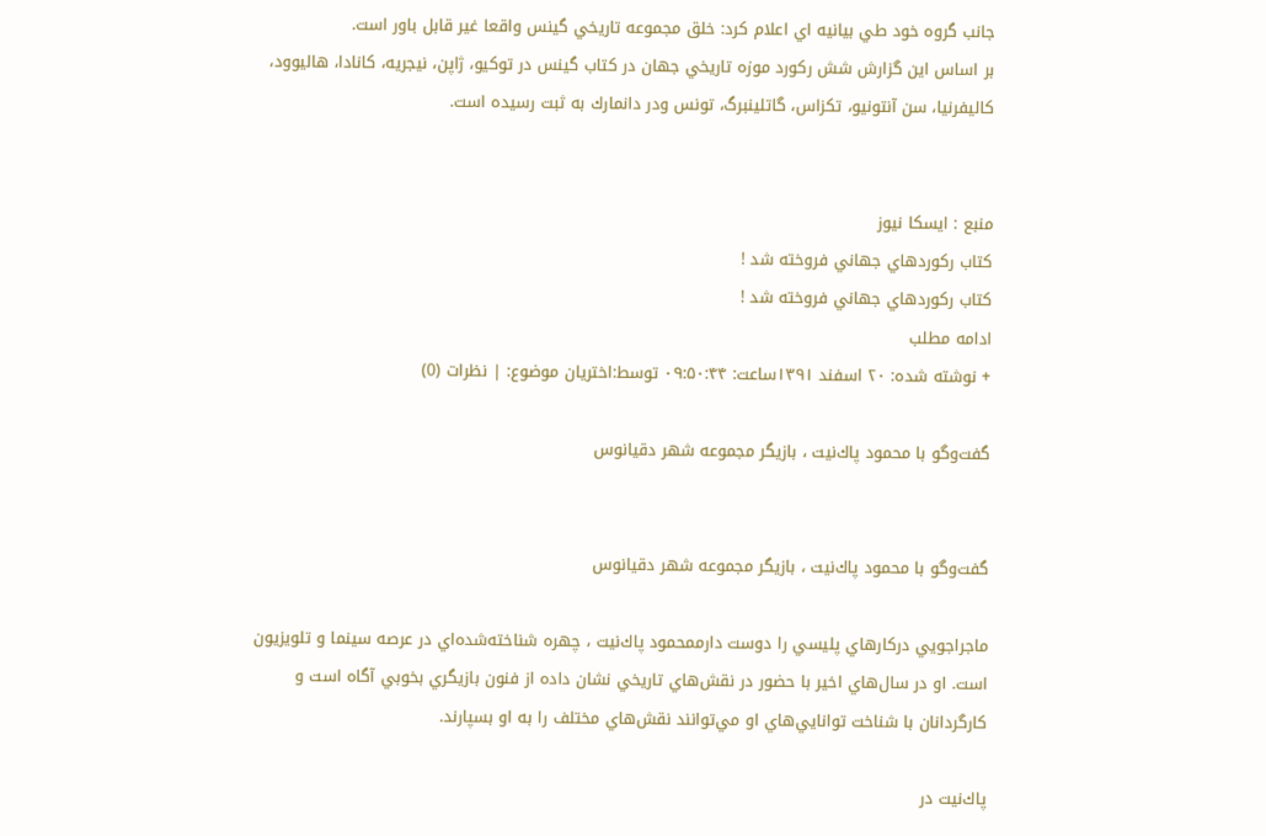جانب گروه خود طي بيانيه اي اعلام كرد: خلق مجموعه تاريخي گينس واقعا غير قابل باور است.
بر اساس اين گزارش شش ركورد موزه تاريخي جهان در كتاب گينس در توكيو، ژاپن، نيجريه، كانادا، هاليوود، كاليفرنيا، سن آنتونيو، تكزاس، گاتلينبرگ، تونس ودر دانمارك به ثبت رسيده است.


منبع : ايسكا نيوز
كتاب ركوردهاي جهاني فروخته شد !
كتاب ركوردهاي جهاني فروخته شد !
ادامه مطلب
+ نوشته شده: ۲۰ اسفند ۱۳۹۱ساعت: ۰۹:۵۰:۴۴ توسط:اختريان موضوع: | نظرات (0)

گفت‌وگو با محمود پاك‌نيت ، بازيگر مجموعه شهر دقيانوس


گفت‌وگو با محمود پاك‌نيت ، بازيگر مجموعه شهر دقيانوس

ماجراجويي در‌كارهاي پليسي را دوست دارممحمود پاك‌نيت ، چهره شناخته‌شده‌اي در عرصه سينما و تلويزيون است. او در سال‌هاي اخير با حضور در نقش‌هاي تاريخي نشان داده از فنون بازيگري بخوبي آگاه است و كارگردانان با شناخت‌ توانايي‌هاي او مي‌توانند‌‌ نقش‌هاي مختلف‌ را به او بسپارند.

پاك‌نيت در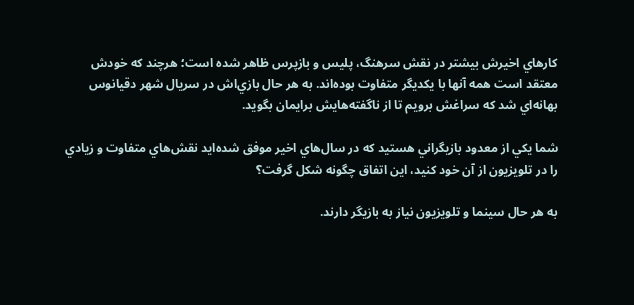كارهاي اخيرش بيشتر در نقش‌ سرهنگ، پليس و بازپرس ظاهر شده‌ است؛ هرچند كه خودش معتقد است همه آنها با يكديگر متفاوت بوده‌اند. به هر حال بازي‌اش در سريال شهر دقيانوس بهانه‌اي شد كه سراغش برويم تا از ناگفته‌هايش برايمان بگويد.

شما يكي از معدود بازيگراني هستيد كه در سال‌هاي اخير موفق شده‌ايد نقش‌‌هاي متفاوت و زيادي را در تلويزيون از آن خود كنيد، اين اتفاق چگونه شكل گرفت؟

به هر حال سينما و تلويزيون نياز به بازيگر دارند.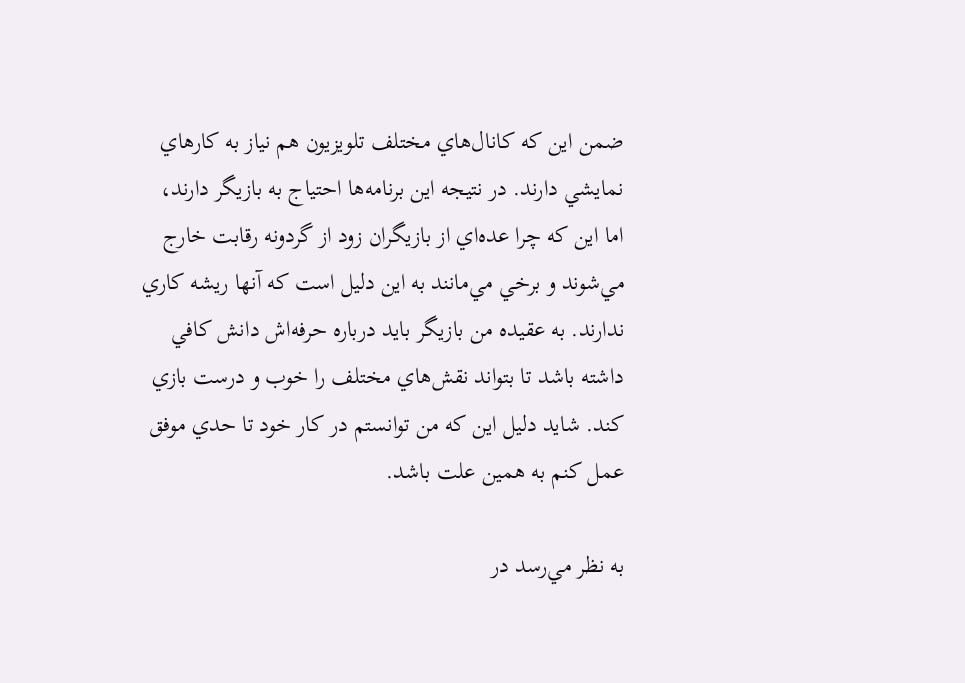ضمن اين كه كانال‌هاي مختلف تلويزيون هم نياز به كارهاي نمايشي دارند. در نتيجه اين برنامه‌ها احتياج به بازيگر دارند، اما اين كه چرا عده‌‌اي از بازيگران زود از گردونه رقابت خارج مي‌شوند و برخي مي‌مانند به اين دليل است كه آنها ريشه كاري ندارند. به عقيده من بازيگر بايد درباره حرفه‌اش دانش كافي داشته باشد تا بتواند نقش‌هاي مختلف را خوب و درست بازي كند. شايد دليل اين كه من توانستم در كار خود تا حدي موفق عمل كنم به همين علت باشد.

به نظر مي‌رسد در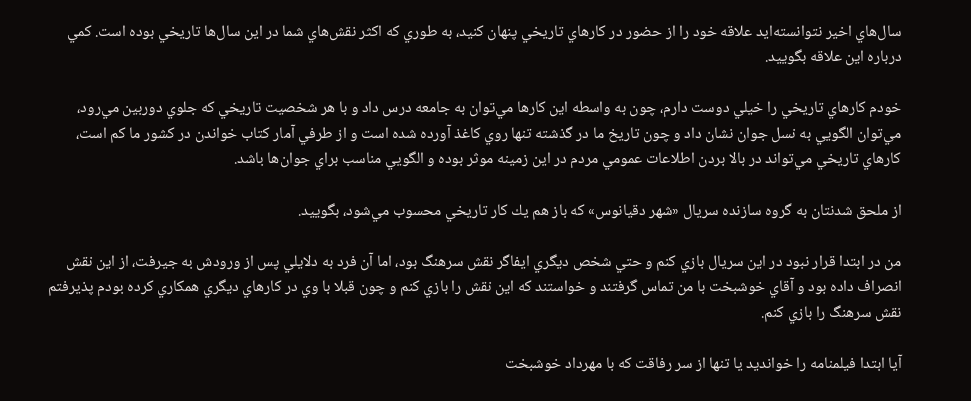سال‌هاي اخير نتوانسته‌ايد علاقه خود را از حضور در كارهاي تاريخي پنهان كنيد، به طوري كه اكثر نقش‌هاي شما در اين سال‌ها تاريخي بوده است. كمي درباره اين علاقه بگوييد.

خودم كارهاي تاريخي را خيلي دوست دارم، چون به واسطه اين كارها مي‌توان به جامعه درس داد و با هر شخصيت تاريخي كه جلوي دوربين مي‌رود، مي‌توان الگويي به نسل جوان نشان داد و چون تاريخ ما در گذشته تنها روي كاغذ آورده شده است و از طرفي آمار كتاب خواندن در كشور ما كم است، كارهاي تاريخي مي‌تواند در بالا بردن اطلاعات عمومي مردم در اين زمينه موثر بوده و الگويي مناسب براي جوان‌ها باشد.

از ملحق شدنتان به گروه سازنده سريال «شهر دقيانوس» كه باز هم يك كار تاريخي محسوب مي‌شود، بگوييد.

من در ابتدا قرار نبود در اين سريال بازي كنم و حتي شخص ديگري ايفاگر نقش سرهنگ بود، اما آن فرد به دلايلي پس از ورودش به جيرفت، از اين نقش انصراف داده بود و آقاي خوشبخت با من تماس گرفتند و خواستند كه اين نقش را بازي كنم و چون قبلا با وي در كارهاي ديگري همكاري كرده بودم پذيرفتم نقش سرهنگ را بازي كنم.

آيا ابتدا فيلمنامه را خوانديد يا تنها از سر رفاقت كه با مهرداد خوشبخت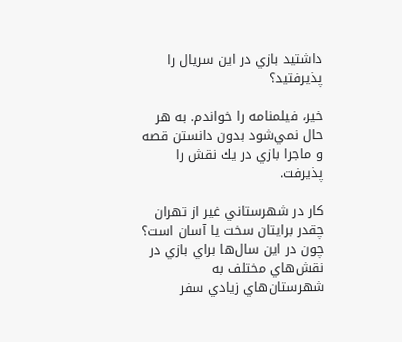داشتيد بازي در اين سريال را پذيرفتيد؟

خير، فيلمنامه را خواندم. به هر حال نمي‌شود بدون دانستن قصه و ماجرا بازي در يك نقش را پذيرفت.

كار در شهرستاني غير از تهران چقدر برايتان سخت يا آسان است؟ چون در اين سال‌ها براي بازي در نقش‌هاي مختلف به شهرستان‌هاي زيادي سفر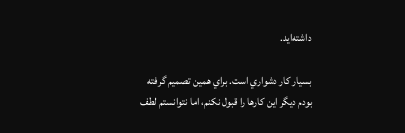داشته‌ايد.

بسيار كار دشواري است. براي همين تصميم گرفته بودم ديگر اين كارها را قبول نكنم، اما نتوانستم لطف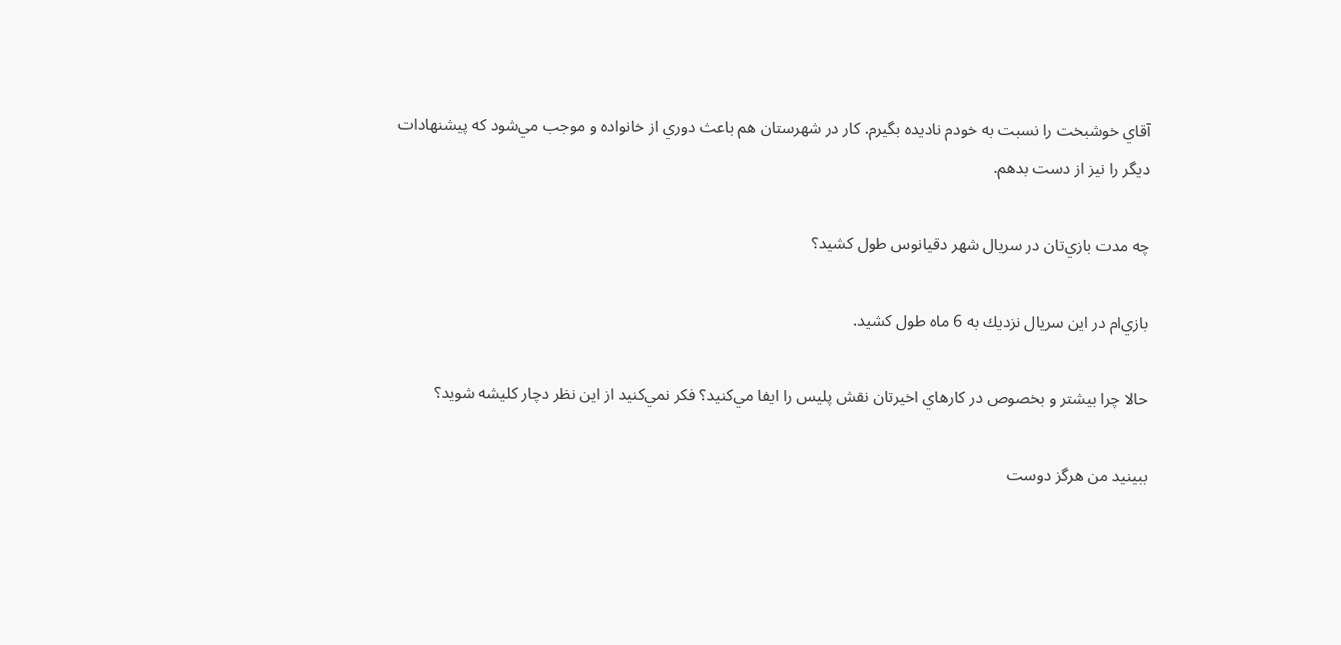آقاي خوشبخت را نسبت به خودم ناديده بگيرم. كار در شهرستان هم باعث دوري از خانواده و موجب مي‌شود كه پيشنهادات ديگر را نيز از دست بدهم.

چه مدت بازي‌تان در سريال شهر دقيانوس طول كشيد؟

بازي‌ام در اين سريال نزديك به 6 ماه طول كشيد.

حالا چرا بيشتر و بخصوص در كارهاي اخيرتان نقش پليس را ايفا مي‌كنيد؟ فكر نمي‌كنيد از اين نظر دچار كليشه شويد؟

ببينيد من هرگز دوست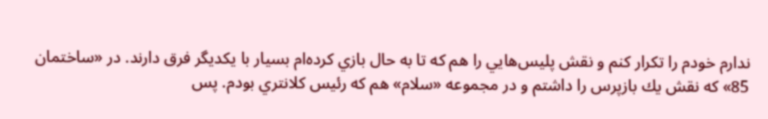ندارم خودم را تكرار كنم و نقش پليس‌هايي را هم كه تا به حال بازي كرده‌ام بسيار با يكديگر فرق دارند. در «ساختمان 85» كه نقش يك بازپرس را داشتم و در مجموعه «سلام» هم كه رئيس كلانتري بودم. پس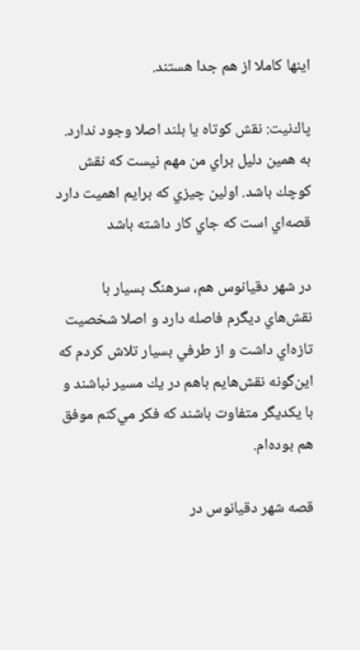اينها كاملا از هم جدا هستند.

پاك‌نيت: نقش كوتاه يا بلند اصلا وجود ندارد. به همين دليل براي من مهم نيست كه نقش كوچك باشد. اولين چيزي كه برايم اهميت دارد قصه‌اي است كه جاي كار داشته باشد

در شهر دقيانوس هم، سرهنگ بسيار با نقش‌هاي ديگرم فاصله دارد و اصلا شخصيت تازه‌اي داشت و از طرفي بسيار تلاش كردم كه اين‌گونه نقش‌هايم باهم در يك مسير نباشند و با يكديگر متفاوت باشند كه فكر مي‌كنم موفق هم بوده‌ام.

قصه شهر دقيانوس در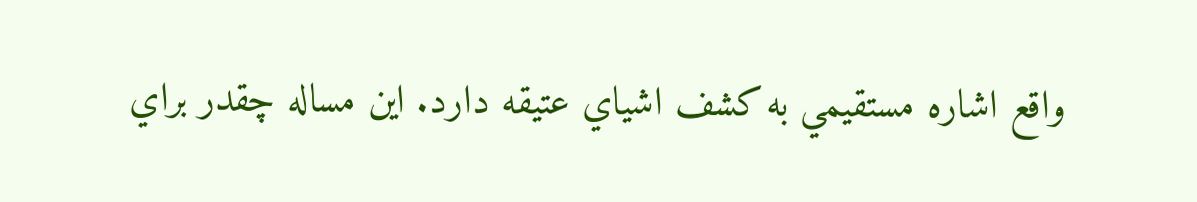واقع اشاره مستقيمي به كشف اشياي عتيقه دارد. اين مساله چقدر براي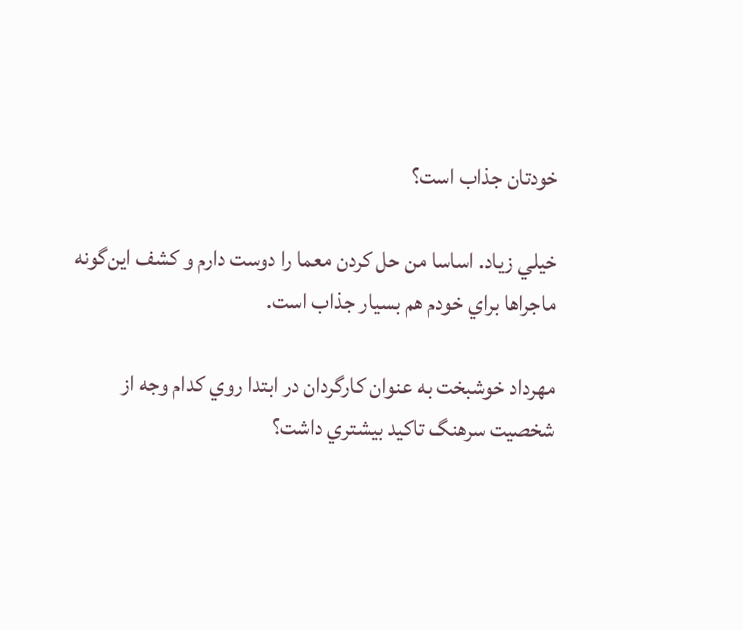خودتان جذاب است؟

خيلي زياد‌. اساسا من حل كردن معما را دوست دارم و كشف اين‌گونه ماجرا‌ها براي خودم هم بسيار جذاب است.

مهرداد خوشبخت به عنوان كارگردان در ابتدا روي كدام وجه از شخصيت سرهنگ تاكيد بيشتري داشت؟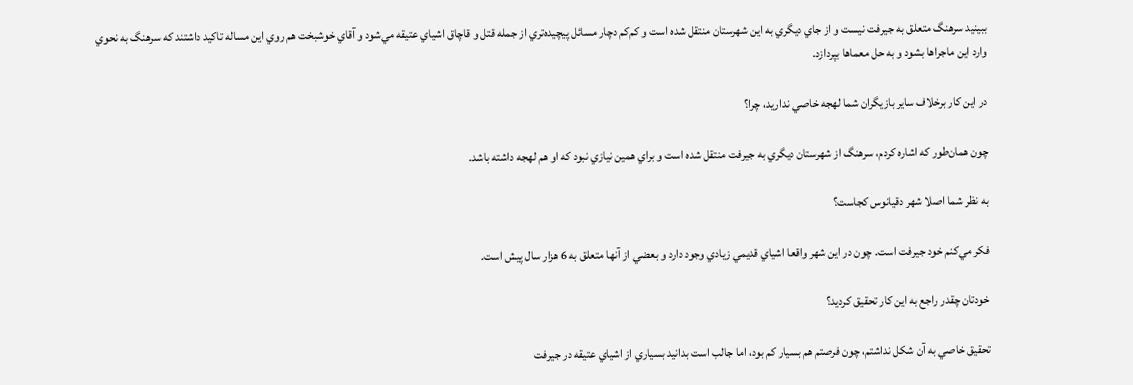ببينيد سرهنگ متعلق به جيرفت نيست و از جاي ديگري به اين شهرستان منتقل شده است و كم‌كم دچار مسائل پيچيده‌تري از جمله قتل و قاچاق اشياي عتيقه مي‌شود و آقاي خوشبخت هم روي اين مساله تاكيد داشتند كه سرهنگ به نحوي وارد اين ماجراها بشود و به حل معماها بپردازد.

در اين كار برخلاف ساير بازيگران شما لهجه خاصي نداريد، چرا؟

چون همان‌طور كه اشاره كردم، سرهنگ از شهرستان ديگري به جيرفت منتقل شده است و براي همين نيازي نبود كه او هم لهجه داشته باشد.

به نظر شما اصلا شهر دقيانوس كجاست؟

فكر مي‌كنم خود جيرفت است. چون در اين شهر واقعا اشياي قديمي زيادي وجود دارد و بعضي از آنها متعلق به 6 هزار سال پيش است.

خودتان چقدر راجع به اين كار تحقيق كرديد؟

تحقيق خاصي به آن شكل نداشتم، چون فرصتم هم بسيار كم بود، اما جالب است بدانيد بسياري از اشياي عتيقه در جيرفت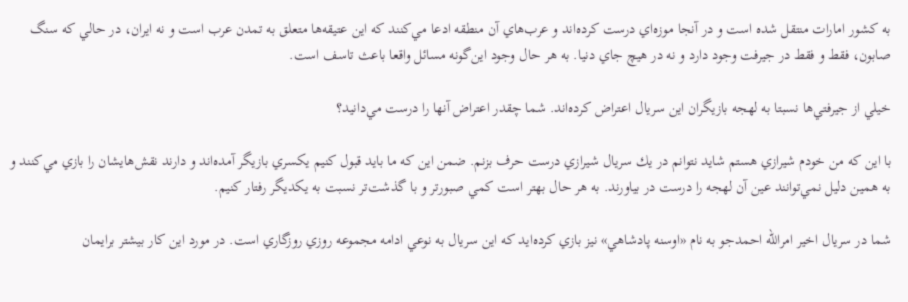به كشور امارات منتقل شده است و در آنجا موزه‌‌اي درست كرده‌اند و عرب‌هاي آن منطقه ادعا مي‌كنند كه اين عتيقه‌ها متعلق به تمدن عرب است و نه ايران، در حالي كه سنگ صابون، فقط و فقط در جيرفت وجود دارد و نه در هيچ جاي دنيا. به هر حال وجود اين‌گونه مسائل واقعا باعث تاسف است.

خيلي از جيرفتي‌ها نسبتا به لهجه بازيگران اين سريال اعتراض كرده‌اند. شما چقدر اعتراض آنها را درست مي‌دانيد؟

با اين كه من خودم شيرازي هستم شايد نتوانم در يك سريال شيرازي درست حرف بزنم. ضمن اين كه ما بايد قبول كنيم يكسري بازيگر آمده‌اند و دارند نقش‌هايشان را بازي مي‌كنند و به همين دليل نمي‌توانند عين آن لهجه را درست در بياورند. به هر حال بهتر است كمي صبورتر و با گذشت‌تر نسبت به يكديگر رفتار كنيم.

شما در سريال اخير امرالله احمدجو به نام «اوسنه پادشاهي» نيز بازي كرده‌ايد كه اين سريال به نوعي ادامه مجموعه روزي روزگاري است. در مورد اين كار بيشتر برايمان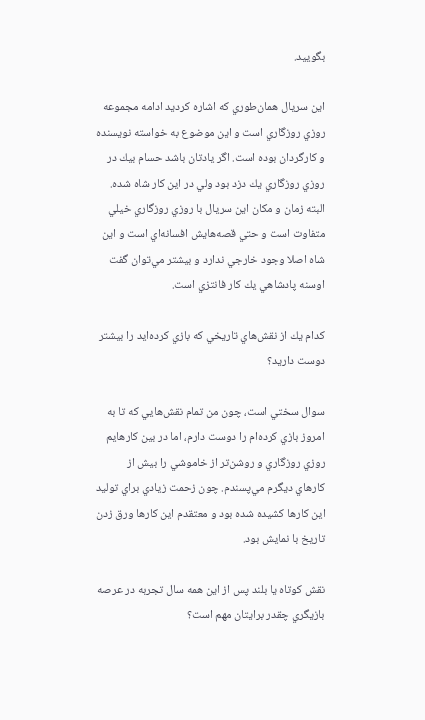بگوييد.

اين سريال همان‌طوري كه اشاره كرديد ادامه مجموعه روزي روزگاري است و اين موضوع به خواسته نويسنده و كارگردان بوده است. اگر يادتان باشد حسام بيك در روزي ‌روزگاري يك دزد بود ولي در اين كار شاه شده. البته زمان و مكان اين سريال با روزي ‌روزگاري خيلي متفاوت است و حتي قصه‌هايش افسانه‌اي است و اين شاه اصلا وجود خارجي ندارد و بيشتر مي‌توان گفت اوسنه پادشاهي يك كار فانتزي است.

كدام يك از نقش‌هاي تاريخي‌ كه بازي كرده‌ايد را بيشتر دوست داريد؟

سوال سختي است، چون من تمام نقش‌هايي كه تا به امروز بازي كرده‌ام را دوست دارم، اما در بين كارهايم روزي روزگاري و روشن‌تر از خاموشي را بيش از كارهاي ديگرم مي‌پسندم. چون زحمت زيادي براي توليد اين كارها كشيده شده بود و معتقدم اين كارها ورق زدن تاريخ با نمايش بود.

نقش كوتاه يا بلند پس از اين همه سال تجربه در عرصه بازيگري چقدر برايتان مهم است؟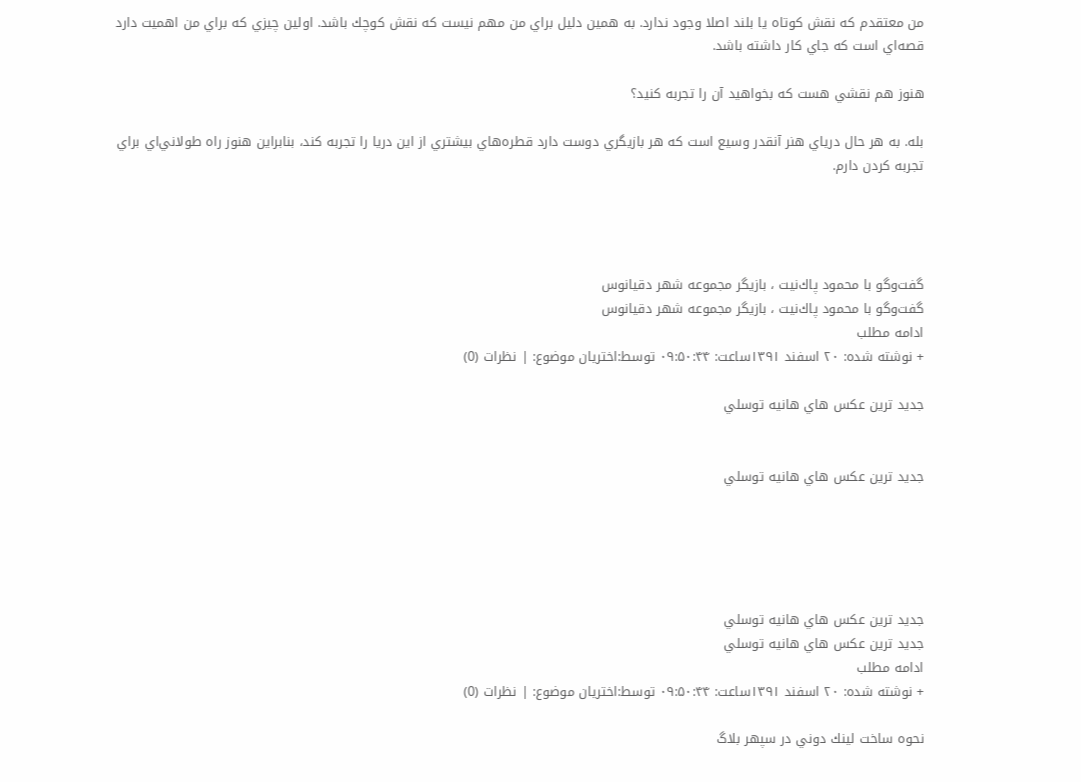من معتقدم كه نقش كوتاه يا بلند اصلا وجود ندارد. به همين دليل براي من مهم نيست كه نقش كوچك باشد. اولين چيزي كه براي من اهميت دارد قصه‌اي است كه جاي كار داشته باشد.

هنوز هم نقشي هست كه بخواهيد آن را تجربه كنيد؟

بله. به هر حال درياي هنر آنقدر وسيع است كه هر بازيگري دوست دارد قطره‌هاي بيشتري از اين دريا را تجربه كند، بنابراين هنوز راه طولاني‌اي براي تجربه كردن دارم.




گفت‌وگو با محمود پاك‌نيت ، بازيگر مجموعه شهر دقيانوس
گفت‌وگو با محمود پاك‌نيت ، بازيگر مجموعه شهر دقيانوس
ادامه مطلب
+ نوشته شده: ۲۰ اسفند ۱۳۹۱ساعت: ۰۹:۵۰:۴۴ توسط:اختريان موضوع: | نظرات (0)

جديد ترين عكس هاي هانيه توسلي


جديد ترين عكس هاي هانيه توسلي





جديد ترين عكس هاي هانيه توسلي
جديد ترين عكس هاي هانيه توسلي
ادامه مطلب
+ نوشته شده: ۲۰ اسفند ۱۳۹۱ساعت: ۰۹:۵۰:۴۴ توسط:اختريان موضوع: | نظرات (0)

نحوه ساخت لينك دوني در سپهر بلاگ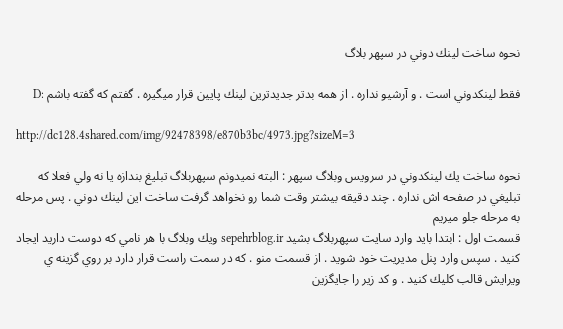نحوه ساخت لينك دوني در سپهر بلاگ

فقط لينكدوني است . و آرشيو نداره . از همه بدتر جديدترين لينك پايين قرار ميگيره . گفتم كه گفته باشم :D

http://dc128.4shared.com/img/92478398/e870b3bc/4973.jpg?sizeM=3

نحوه ساخت يك لينكدوني در سرويس وبلاگ سپهر : البته نميدونم سپهربلاگ تبليغ بندازه يا نه ولي فعلا كه تبليغي در صفحه اش نداره . چند دقيقه بيشتر وقت شما رو نخواهد گرفت ساخت اين لينك دوني . پس مرحله به مرحله جلو ميريم
قسمت اول : ابتدا بايد وارد سايت سپهربلاگ بشيد sepehrblog.ir ويك وبلاگ با هر نامي كه دوست داريد ايجاد كنيد . سپس وارد پنل مديريت خود شويد . از قسمت منو . كه در سمت راست قرار دارد بر روي گزينه ي ويرايش قالب كليك كنيد . و كد زير را جايگزين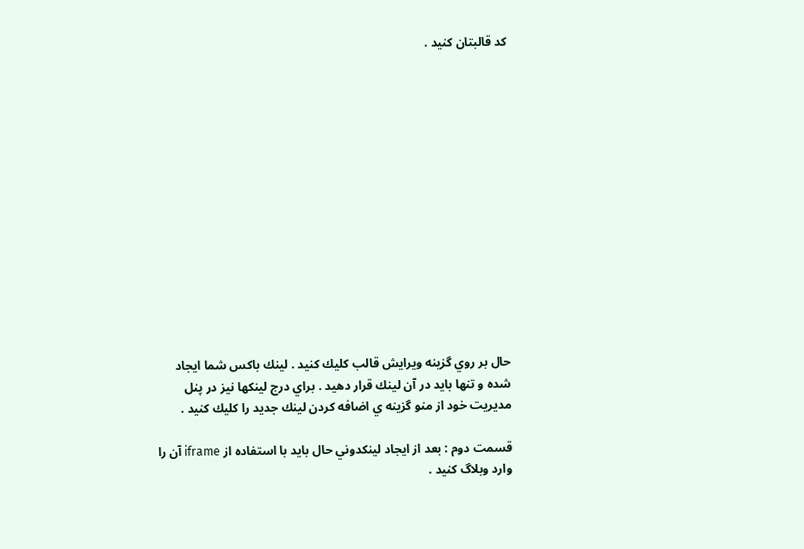كد قالبتان كنيد .














حال بر روي گزينه ويرايش قالب كليك كنيد . لينك باكس شما ايجاد شده و تنها بايد در آن لينك قرار دهيد . براي درج لينكها نيز در پنل مديريت خود از منو گزينه ي اضافه كردن لينك جديد را كليك كنيد .

قسمت دوم : بعد از ايجاد لينكدوني حال بايد با استفاده از iframe آن را وارد وبلاگ كنيد .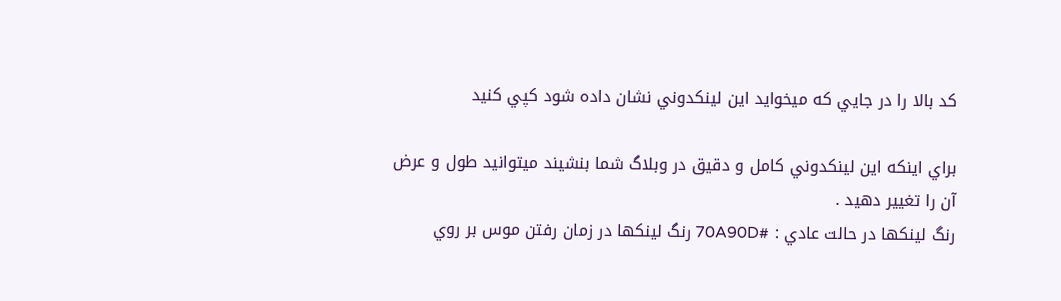كد بالا را در جايي كه ميخوايد اين لينكدوني نشان داده شود كپي كنيد

براي اينكه اين لينكدوني كامل و دقيق در وبلاگ شما بنشيند ميتوانيد طول و عرض آن را تغيير دهيد .
رنگ لينكها در حالت عادي : #70A90D رنگ لينكها در زمان رفتن موس بر روي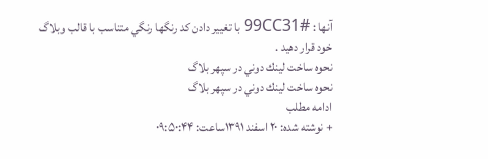آنها : #99CC31 با تغيير دادن كد رنگها رنگي متناسب با قالب وبلاگ خود قرار دهيد .
نحوه ساخت لينك دوني در سپهر بلاگ
نحوه ساخت لينك دوني در سپهر بلاگ
ادامه مطلب
+ نوشته شده: ۲۰ اسفند ۱۳۹۱ساعت: ۰۹:۵۰:۴۴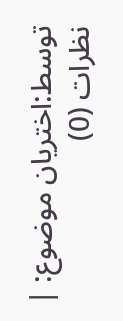توسط:اختريان موضوع: | نظرات (0)